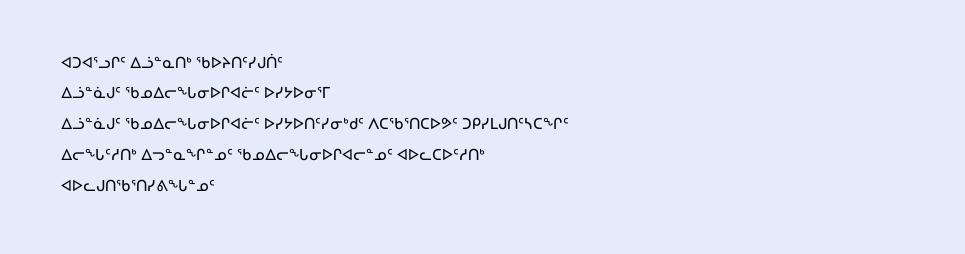ᐊᑐᐊᕐᓗᒋᑦ ᐃᓘᓐᓇᑎᒃ ᖃᐅᔨᑎᑦᓯᒍᑏᑦ
ᐃᓘᓐᓈᒍᑦ ᖃᓄᐃᓕᖓᓂᐅᒋᐊᓖᑦ ᐅᓯᔭᐅᓂᕐᒥ
ᐃᓘᓐᓈᒍᑦ ᖃᓄᐃᓕᖓᓂᐅᒋᐊᓖᑦ ᐅᓯᔭᐅᑎᑦᓯᓂᒃᑯᑦ ᐱᑕᖃᕐᑎᑕᐅᕗᑦ ᑐᑭᓯᒪᒍᑎᑦᓴᑕᖏᑦ ᐃᓕᖓᑦᓱᑎᒃ ᐃᓓᓐᓇᖏᓐᓄᑦ ᖃᓄᐃᓕᖓᓂᐅᒋᐊᓕᓐᓄᑦ ᐊᐅᓚᑕᐅᑦᓱᑎᒃ ᐊᐅᓚᒍᑎᖃᕐᑎᓯᕕᖓᓐᓄᑦ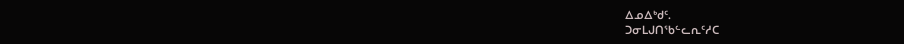ᐃᓄᐃᒃᑯᑦ.
ᑐᓂᒪᒍᑎᖃᓪᓚᕆᑦᓱᑕ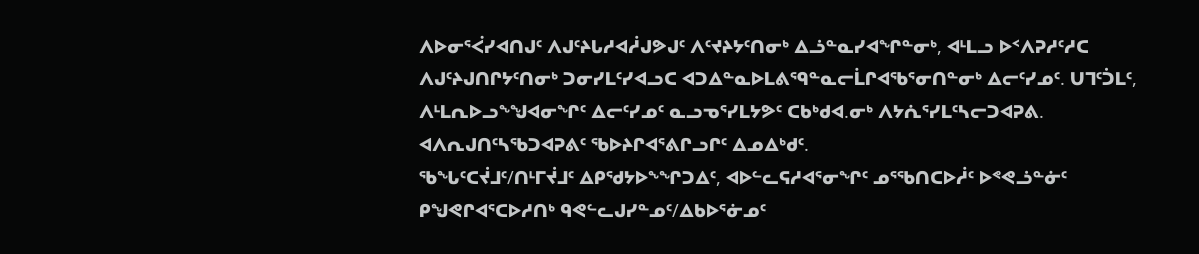ᐱᐅᓂᕐᐹᓯᐊᑎᒍᑦ ᐱᒍᑦᔨᒐᓱᐊᓲᒍᕗᒍᑦ ᐱᑦᔪᔨᔭᑦᑎᓂᒃ ᐃᓘᓐᓇᓯᐊᖏᓐᓂᒃ, ᐊᒻᒪᓗ ᐅᑉᐱᕈᓱᑦᓱᑕ ᐱᒍᑦᔨᒍᑎᒋᔭᑦᑎᓂᒃ ᑐᓂᓯᒪᑦᓯᐊᓗᑕ ᐊᑐᐃᓐᓇᐅᒪᕕᙯᓐᓇᓕᒫᒋᐊᖃᕐᓂᑎᓐᓂᒃ ᐃᓕᑦᓯᓄᑦ. ᑌᒣᑦᑑᒪᑦ, ᐱᒻᒪᕆᐅᓗᖕᖑᐊᓂᖏᑦ ᐃᓕᑦᓯᓄᑦ ᓇᓗᓀᕐᓯᒪᔭᕗᑦ ᑕᑲᒃᑯᐊ.ᓂᒃ ᐱᔭᕇᕐᓯᒪᑦᓴᓕᑐᐊᕈᕕ. ᐊᐱᕆᒍᑎᑦᓴᖃᑐᐊᕈᕕᑦ ᖃᐅᔨᒋᐊᕐᕕᒋᓗᒋᑦ ᐃᓄᐃᒃᑯᑦ.
ᖃᖓᑦᑕᔫᒧᑦ/ᑎᒻᒥᔫᒧᑦ ᐃᑭᖁᔭᐅᖕᖏᑐᐃᑦ, ᐊᐅᓪᓚᕋᓱᐊᕐᓂᖏᑦ ᓄᕐᖃᑎᑕᐅᓲᑦ ᐅᕝᕙᓘᓐᓃᑦ ᑭᖑᕙᒋᐊᕐᑕᐅᓱᑎᒃ ᑫᕙᓪᓚᒍᓯᓐᓄᑦ/ᐃᑲᐅᕐᓃᓄᑦ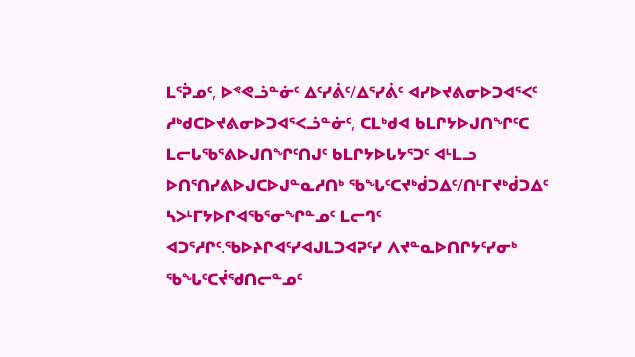ᒪᕐᕉᓄᑦ, ᐅᕝᕙᓘᓐᓃᑦ ᐃᑦᓯᕖᑦ/ᐃᕐᓯᕖᑦ ᐊᓯᐅᔪᕕᓂᐅᑐᐊᕐᐸᑦ ᓱᒃᑯᑕᐅᔪᕕᓂᐅᑐᐊᕐᐸᓘᓐᓃᑦ, ᑕᒪᒃᑯᐊ ᑲᒪᒋᔭᐅᒍᑎᖏᑦᑕ ᒪᓕᒐᖃᕐᕕᐅᒍᑎᖏᑦᑎᒍᑦ ᑲᒪᒋᔭᐅᒐᔭᕐᑐᑦ ᐊᒻᒪᓗ ᐅᑎᕐᑎᓯᕕᐅᒍᑕᐅᒍᓐᓇᓱᑎᒃ ᖃᖓᑦᑕᔪᒃᑰᑐᐃᑦ/ᑎᒻᒥᔪᒃᑰᑐᐃᑦ ᓴᐳᒻᒥᔭᐅᒋᐊᖃᕐᓂᖏᓐᓄᑦ ᒪᓕᒉᑦ ᐊᑐᕐᓱᒋᑦ.ᖃᐅᔨᒋᐊᑦᓯᐊᒍᒪᑐᐊᕈᑦᓯ ᐱᔪᓐᓇᐅᑎᒋᔭᑦᓯᓂᒃ ᖃᖓᑦᑕᔫᖁᑎᓕᓐᓄᑦ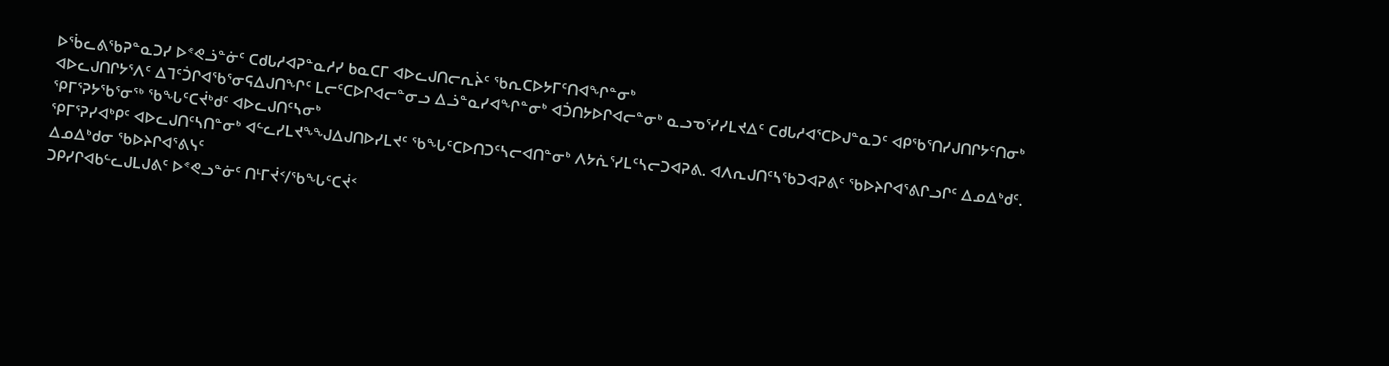ᐅᖄᓚᕕᖃᕈᓐᓇᑐᓯ ᐅᕝᕙᓘᓐᓃᑦ ᑕᑯᒐᓱᐊᕈᓐᓇᓱᓯ ᑲᓇᑕᒥ ᐊᐅᓚᒍᑎᓕᕆᔩᑦ ᖃᕆᑕᐅᔭᒥᑦᑎᐊᖏᓐᓂᒃ
ᐊᐅᓚᒍᑎᒋᔭᕐᐱᑦ ᐃᒣᑦᑑᒋᐊᖃᕐᓂᕋᐃᒍᑎᖏᑦ ᒪᓕᑦᑕᐅᒋᐊᓕᓐᓂᓗ ᐃᓘᓐᓇᓯᐊᖏᓐᓂᒃ ᐊᑑᑎᔭᐅᒋᐊᓕᓐᓂᒃ ᓇᓗᓀᕐᓯᓯᒪᔪᐃᑦ ᑕᑯᒐᓱᐊᕐᑕᐅᒍᓐᓇᑐᑦ ᐊᑭᖃᕐᑎᓯᒍᑎᒋᔭᑦᑎᓂᒃ
ᕿᒥᕐᕈᔭᖃᕐᓂᖅ ᖃᖓᑦᑕᔫᒃᑯᑦ ᐊᐅᓚᒍᑎᑦᓴᓂᒃ
ᕿᒥᕐᕈᓯᐊᒃᑭᑦ ᐊᐅᓚᒍᑎᑦᓴᑎᓐᓂᒃ ᐊᓪᓚᓯᒪᔪᖕᖑᐃᒍᑎᐅᓯᒪᔪᑦ ᖃᖓᑦᑕᐅᑎᑐᑦᓴᓕᐊᑎᓐᓂᒃ ᐱᔭᕇᕐᓯᒪᑦᓴᓕᑐᐊᕈᕕ. ᐊᐱᕆᒍᑎᑦᓴᖃᑐᐊᕈᕕᑦ ᖃᐅᔨᒋᐊᕐᕕᒋᓗᒋᑦ ᐃᓄᐃᒃᑯᑦ.
ᐃᓄᐃᒃᑯᓂ ᖃᐅᔨᒋᐊᕐᕕᓭᑦ
ᑐᑭᓯᒋᐊᑲᓪᓚᒍᒪᒍᕕᑦ ᐅᕝᕙᓗᓐᓃᑦ ᑎᒻᒥᔫᑉ/ᖃᖓᑦᑕᔫᑉ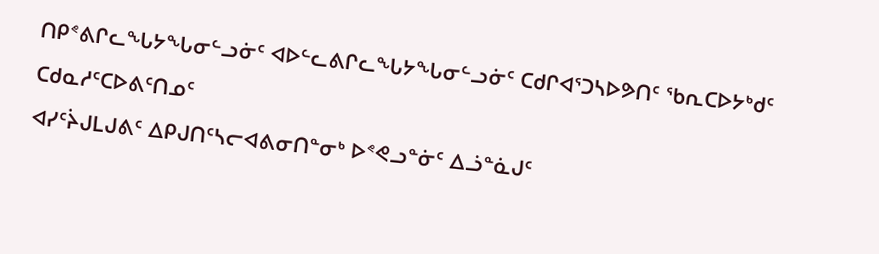ᑎᑭᕝᕕᒋᓚᖓᔭᖓᓂᓪᓗᓃᑦ ᐊᐅᓪᓚᕕᒋᓚᖓᔭᖓᓂᓪᓗᓃᑦ ᑕᑯᒋᐊᕐᑐᓴᐅᕗᑎᑦ ᖃᕆᑕᐅᔭᒃᑯᑦ ᑕᑯᓇᓱᑦᑕᐅᕕᑦᑎᓄᑦ
ᐊᓯᑦᔩᒍᒪᒍᕕᑦ ᐃᑭᒍᑎᑦᓴᓕᐊᕕᓂᑎᓐᓂᒃ ᐅᕝᕙᓗᓐᓃᑦ ᐃᓘᓐᓈᒍᑦ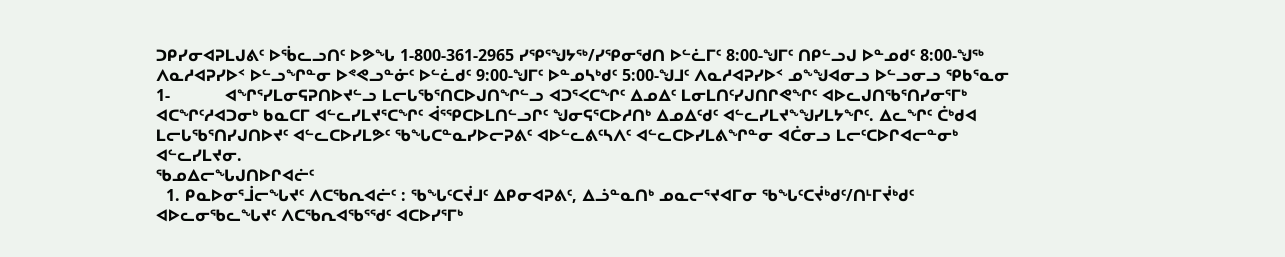ᑐᑭᓯᓂᐊᕈᒪᒍᕕᑦ ᐅᖄᓚᓗᑎᑦ ᐅᕗᖓ 1-800-361-2965 ᓯᕿᕐᖑᔭᖅ/ᓯᕿᓂᖁᑎ ᐅᓪᓛᒥᑦ 8:00-ᖑᒥᑦ ᑎᑭᓪᓗᒍ ᐅᓐᓄᑯᑦ 8:00-ᖑᖅ ᐱᓇᓱᐊᕈᓯᐅᑉ ᐅᓪᓗᖏᓐᓂ ᐅᕝᕙᓗᓐᓃᑦ ᐅᓪᓛᑯᑦ 9:00-ᖑᒥᑦ ᐅᓐᓄᓴᒃᑯᑦ 5:00-ᖑᒧᑦ ᐱᓇᓱᐊᕈᓯᐅᑉ ᓄᖕᖑᐊᓂᓗ ᐅᓪᓗᓂᓗ ᕿᑲᕐᓇᓂ
1-           ᐊᖏᕐᓯᒪᓂᕋᕈᑎᐅᔪᓪᓗ ᒪᓕᒐᖃᕐᑎᑕᐅᒍᑎᖏᓪᓗ ᐊᑐᕐᐸᑕᖏᑦ ᐃᓄᐃᑦ ᒪᓂᒪᑎᑦᓯᒍᑎᒋᕙᖏᑦ ᐊᐅᓚᒍᑎᖃᕐᑎᓯᓂᕐᒥᒃ ᐊᑕᖏᑦᓱᐊᑐᓂᒃ ᑲᓇᑕᒥ ᐊᓪᓚᓯᒪᔪᕐᑕᖏᑦ ᐋᕐᕿᑕᐅᒪᑎᓪᓗᒋᑦ ᖑᓂᕋᕐᑕᐅᓱᑎᒃ ᐃᓄᐃᑦᑯᑦ ᐊᓪᓚᓯᒪᔪᖕᖑᓯᒪᔭᖏᑦ. ᐃᓚᖏᑦ ᑖᒃᑯᐊ ᒪᓕᒐᖃᕐᑎᓯᒍᑎᐅᔪᑦ ᐊᓪᓚᑕᐅᓯᒪᕗᑦ ᖃᖓᑕᓐᓇᓯᐅᓕᕈᕕᑦ ᐊᐅᓪᓚᕕᑦᓴᐱᑦ ᐊᓪᓚᑕᐅᓯᒪᕕᖏᓐᓂ ᐊᑖᓂᓗ ᒪᓕᑦᑕᐅᒋᐊᓕᓐᓂᒃ ᐊᓪᓚᓯᒪᔪᓂ.
ᖃᓄᐃᓕᖓᒍᑎᐅᒋᐊᓖᑦ
  1. ᑭᓇᐅᓂᕐᒨᓕᖓᔪᑦ ᐱᑕᖃᕆᐊᓖᑦ : ᖃᖓᑦᑕᔫᒧᑦ ᐃᑭᓂᐊᕈᕕᑦ, ᐃᓘᓐᓇᑎᒃ ᓄᓇᓕᕐᔪᐊᒥᓂ ᖃᖓᑦᑕᔫᒃᑯᑦ/ᑎᒻᒥᔫᒃᑯᑦ ᐊᐅᓚᓂᖃᓚᖓᔪᑦ ᐱᑕᖃᕆᐊᖃᕐᖁᑦ ᐊᑕᐅᓯᕐᒥᒃ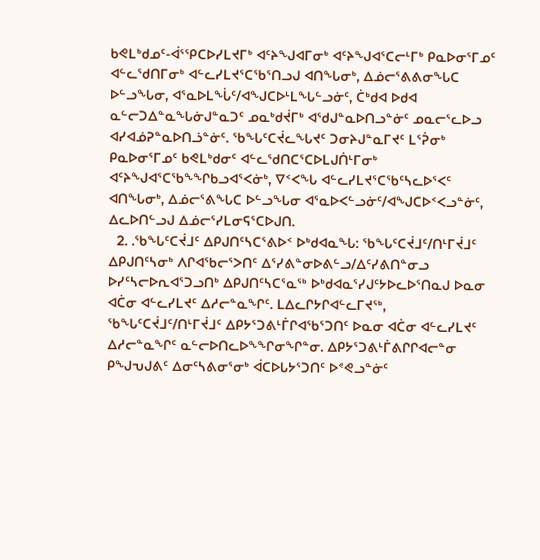ᑲᕙᒪᒃᑯᓄᑦ-ᐋᕐᕿᑕᐅᓯᒪᔪᒥᒃ ᐊᑦᔨᖑᐊᒥᓂᒃ ᐊᑦᔨᖑᐊᕐᑕᓕᒻᒥᒃ ᑭᓇᐅᓂᕐᒥᓄᑦ ᐊᓪᓚᖁᑎᒥᓂᒃ ᐊᓪᓚᓯᒪᔪᕐᑕᖃᕐᑎᓗᒍ ᐊᑎᖓᓂᒃ, ᐃᓅᓕᕐᕕᕕᓂᖓᑕ ᐅᓪᓗᖓᓂ, ᐊᕐᓇᐅᒪᖔᑦ/ᐊᖑᑕᐅᒻᒪᖓᓪᓗᓃᑦ, ᑖᒃᑯᐊ ᐅᑯᐊ ᓇᓪᓕᑐᐃᓐᓇᖓᓃᒍᓐᓇᑐᑦ ᓄᓇᒃᑯᔫᒥᒃ ᐊᖁᒍᓐᓇᐅᑎᓗᓐᓃᑦ ᓄᓇᓕᕐᓚᐅᓗ ᐊᓯᐊᓅᕈᓐᓇᐅᑎᓘᓐᓃᑦ. ᖃᖓᑦᑕᔫᓚᖓᔪᑦ ᑐᓂᔨᒍᓐᓇᒥᔪᑦ ᒪᕐᕉᓂᒃ ᑭᓇᐅᓂᕐᒥᓄᑦ ᑲᕙᒪᒃᑯᓂᑦ ᐊᓪᓚᖁᑎᑕᕐᑕᐅᒪᒍᑏᒻᒥᓂᒃ ᐊᑦᔨᖑᐊᕐᑕᖃᖕᖏᑲᓗᐊᕐᐸᓃᒃ, ᐁᑉᐸᖓ ᐊᓪᓚᓯᒪᔪᕐᑕᖃᑦᓴᓚᐅᕐᐸᑦ ᐊᑎᖓᓂᒃ, ᐃᓅᓕᕐᕕᖓᑕ ᐅᓪᓗᖓᓂ ᐊᕐᓇᐅᐸᓪᓗᓃᑦ/ᐊᖑᑕᐅᑉᐸᓗᓐᓃᑦ, ᐃᓚᐅᑎᓪᓗᒍ ᐃᓅᓕᕐᓯᒪᓂᕋᕐᑕᐅᒍᑎ.
  2. .ᖃᖓᑦᑕᔫᒧᑦ ᐃᑭᒍᑎᑦᓴᑕᕐᕕᐅᑉ ᐅᒃᑯᐊᓇᖓ: ᖃᖓᑦᑕᔫᒧᑦ/ᑎᒻᒥᔫᒧᑦ ᐃᑭᒍᑎᑦᓴᓂᒃ ᐱᒋᐊᖃᓕᕐᐳᑎᑦ ᐃᕐᓯᕕᓐᓂᐅᕕᓪᓗ/ᐃᑦᓯᕕᑎᓐᓂᓗ ᐅᓯᑦᓴᓕᐅᕆᐊᕐᑐᓗᑎᒃ ᐃᑭᒍᑎᑦᓴᑕᕐᓇᖅ ᐅᒃᑯᐊᓇᕐᓯᒍᑦᔭᐅᓚᐅᕐᑎᓇᒍ ᐅᓇᓂ ᐊᑖᓂ ᐊᓪᓚᓯᒪᔪᑦ ᐃᓱᓕᓐᓇᖏᑦ. Lᐃᓚᒋᔭᒋᐊᓪᓚᒥᔪᖅ, ᖃᖓᑦᑕᔫᒧᑦ/ᑎᒻᒥᔫᒧᑦ ᐃᑭᔭᕐᑐᕕᒻᒦᒋᐊᖃᕐᑐᑎᑦ ᐅᓇᓂ ᐊᑖᓂ ᐊᓪᓚᓯᒪᔪᑦ ᐃᓱᓕᓐᓇᖏᑦ ᓇᓪᓕᐅᑎᓚᐅᖕᖏᓂᖏᓐᓂ. ᐃᑭᔭᕐᑐᕕᒻᒦᕕᒋᒋᐊᓕᓐᓂ ᑭᖑᕃᒍᕕᑦ ᐃᓂᑦᓴᕕᓂᕐᓂᒃ ᐋᑕᐅᒐᔭᕐᑐᑎᑦ ᐅᕝᕙᓗᓐᓃᑦ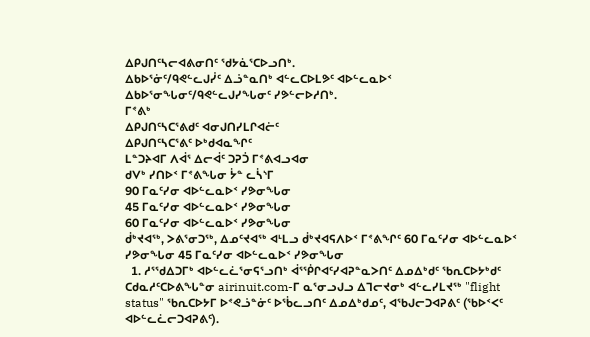ᐃᑭᒍᑎᑦᓴᓕᐊᕕᓂᑎᑦ ᖁᔭᓈᕐᑕᐅᓗᑎᒃ.
ᐃᑲᐅᕐᓃᑦ/ᑫᕙᓪᓚᒍᓰᑦ ᐃᓘᓐᓇᑎᒃ ᐊᓪᓚᑕᐅᒪᕗᑦ ᐊᐅᓪᓚᓇᐅᑉ ᐃᑲᐅᕐᓂᖓᓂᑦ/ᑫᕙᓪᓚᒍᓯᖓᓂᑦ ᓯᕗᓪᓕᐅᓱᑎᒃ.
ᒥᕝᕕᒃ
ᐃᑭᒍᑎᑦᓴᑕᕐᕕᑯᑦ ᐊᓂᒍᑎᓯᒪᒋᐊᓖᑦ
ᐃᑭᒍᑎᑦᓴᑕᕐᕕᑦ ᐅᒃᑯᐊᓇᖏᑦ
ᒪᓐᑐᔨᐊᒥ ᐱᐋᕐ ᐃᓕᐋᑦ ᑐᕈᑑ ᒥᕝᕕᐊᓗᐊᓂ
ᑯᐯᒃ ᓯᑎᐅᑉ ᒥᕝᕕᖓᓂ ᔮᓐ ᓚᓵᔅᒥ
90 ᒥᓇᑦᓯᓂ ᐊᐅᓪᓚᓇᐅᑉ ᓯᕗᓂᖓᓂ
45 ᒥᓇᑦᓯᓂ ᐊᐅᓪᓚᓇᐅᑉ ᓯᕗᓂᖓᓂ
60 ᒥᓇᑦᓯᓂ ᐊᐅᓪᓚᓇᐅᑉ ᓯᕗᓂᖓᓂ
ᑰᒃᔪᐊᖅ, ᐳᕕᕐᓂᑐᖅ, ᐃᓄᑦᔪᐊᖅ ᐊᒻᒪᓗ ᑰᒃᔪᐊᕋᐱᐅᑉ ᒥᕝᕕᖏᑦ 60 ᒥᓇᑦᓯᓂ ᐊᐅᓪᓚᓇᐅᑉ ᓯᕗᓂᖓᓂ 45 ᒥᓇᑦᓯᓂ ᐊᐅᓪᓚᓇᐅᑉ ᓯᕗᓂᖓᓂ
  1. ᓱᕐᖁᐃᑐᒥᒃ ᐊᐅᓪᓚᓛᕐᓂᕋᕐᓗᑎᒃ ᐋᕐᖀᒋᐊᑦᓯᐊᕈᓐᓇᐳᑎᑦ ᐃᓄᐃᒃᑯᑦ ᖃᕆᑕᐅᔭᒃᑯᑦ ᑕᑯᓇᓱᑦᑕᐅᕕᖓᓐᓂ airinuit.com-ᒥ ᓇᕐᓂᓗᒍᓗ ᐃᒣᓕᔪᓂᒃ ᐊᓪᓚᓯᒪᔪᖅ "flight status" ᖃᕆᑕᐅᔭᒥ ᐅᕝᕙᓘᓐᓃᑦ ᐅᖄᓚᓗᑎᑦ ᐃᓄᐃᒃᑯᓄᑦ, ᐊᖃᒍᓕᑐᐊᕈᕕᑦ (ᖃᐅᑉᐸᑦ ᐊᐅᓪᓚᓛᓕᑐᐊᕈᕕᑦ).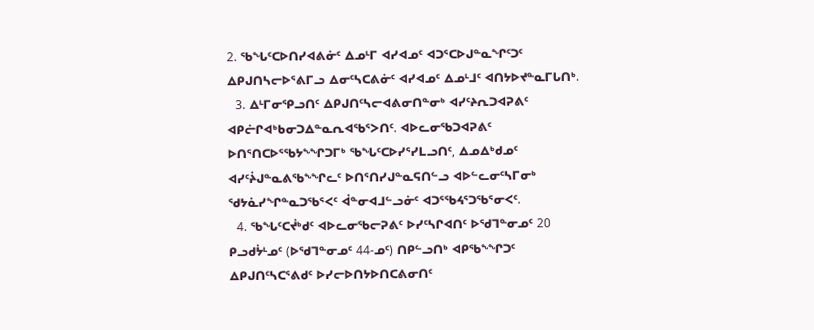2. ᖃᖓᑦᑕᐅᑎᓯᐊᕕᓃᑦ ᐃᓄᒻᒥ ᐊᓯᐊᓄᑦ ᐊᑐᕐᑕᐅᒍᓐᓇᖏᑦᑐᑦ ᐃᑭᒍᑎᓴᓕᐅᕐᕕᒥᓗ ᐃᓂᑦᓴᑕᕕᓃᑦ ᐊᓯᐊᓄᑦ ᐃᓄᒻᒧᑦ ᐊᑎᔭᐅᔪᓐᓇᒥᒐᑎᒃ.
  3. ᐃᒻᒥᓂᕿᓗᑎᑦ ᐃᑭᒍᑎᑦᓴᓕᐊᕕᓂᑎᓐᓂᒃ ᐊᓯᑦᔨᕆᑐᐊᕈᕕᑦ ᐊᑭᓖᒋᐊᒃᑲᓂᑐᐃᓐᓇᕆᐊᖃᕐᐳᑎᑦ. ᐊᐅᓚᓂᖃᑐᐊᕈᕕᑦ ᐅᑎᕐᑎᑕᐅᕐᖃᔭᖕᖏᑐᒥᒃ ᖃᖓᑦᑕᐅᓯᕐᓯᒪᓗᑎᑦ, ᐃᓄᐃᒃᑯᓄᑦ ᐊᓯᑦᔩᒍᓐᓇᕕᖃᖕᖏᓚᑦ ᐅᑎᕐᑎᓯᒍᓐᓇᕋᑎᓪᓗ ᐊᐅᓪᓚᓂᑦᓴᒥᓂᒃ ᖁᔭᓈᓯᖏᓐᓇᑐᖃᕐᐸᑦ ᐋᓐᓂᐊᒧᓪᓗᓃᑦ ᐊᑐᕐᖃᔦᕐᑐᖃᕐᓂᐸᑦ.
  4. ᖃᖓᑦᑕᔫᒃᑯᑦ ᐊᐅᓚᓂᖃᓕᕈᕕᑦ ᐅᓯᑦᓴᒋᐊᑎᑦ ᐅᖁᒣᓐᓂᓄᑦ 20 ᑭᓗᑯᔮᒻᓄᑦ (ᐅᖁᒣᓐᓂᓄᑦ 44-ᓄᑦ) ᑎᑭᓪᓗᑎᒃ ᐊᑭᖃᖕᖏᑐᑦ ᐃᑭᒍᑎᑦᓴᑕᕐᕕᑯᑦ ᐅᓯᓕᐅᑎᔭᐅᑎᑕᕕᓂᑎᑦ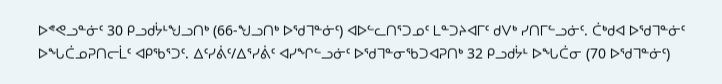ᐅᕝᕙᓗᓐᓃᑦ 30 ᑭᓗᑯᔮᒻᖑᓗᑎᒃ (66-ᖑᓗᑎᒃ ᐅᖁᒣᓐᓃᑦ) ᐊᐅᓪᓚᑎᕐᑐᓄᑦ ᒪᓐᑐᔨᐊᒥᑦ ᑯᐯᒃ ᓯᑎᒥᓪᓗᓃᑦ. ᑖᒃᑯᐊ ᐅᖁᒣᓐᓃᑦ ᐅᖓᑖᓄᕈᑎᓕᒫᑦ ᐊᑭᖃᕐᑐᑦ. ᐃᑦᓯᕖᑦ/ᐃᕐᓯᕖᑦ ᐊᓯᖏᓪᓗᓃᑦ ᐅᖁᒣᓐᓂᖃᑐᐊᕈᑎᒃ 32 ᑭᓗᑯᔮᒻ ᐅᖓᑖᓂ (70 ᐅᖁᒣᓐᓃᑦ)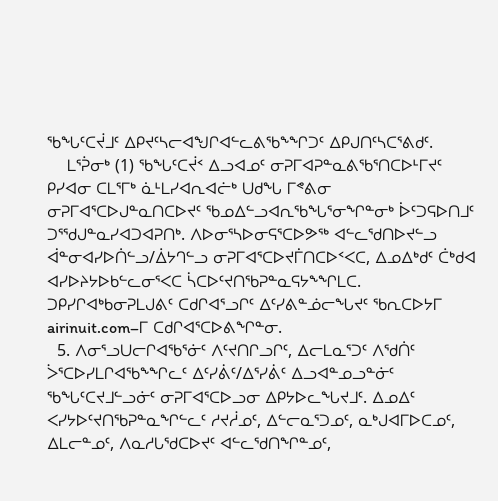ᖃᖓᑦᑕᔫᒧᑦ ᐃᑭᔪᑦᓴᓕᐊᖑᒋᐊᓪᓚᕕᖃᖕᖏᑐᑦ ᐃᑭᒍᑎᑦᓴᑕᕐᕕᑯᑦ.
    ᒪᕐᕉᓂᒃ (1) ᖃᖓᑦᑕᔫᑉ ᐃᓗᐊᓄᑦ ᓂᕈᒥᐊᕈᓐᓇᕕᖃᕐᑎᑕᐅᒻᒥᔪᑦ ᑭᓯᐊᓂ ᑕᒪᕐᒥᒃ ᓈᒻᒪᓯᐊᕆᐊᓖᒃ ᑌᑯᖓ ᒥᕝᕕᓂ ᓂᕈᒥᐊᕐᑕᐅᒍᓐᓇᑎᑕᐅᔪᑦ ᖃᓄᐃᓪᓗᐊᕆᖃᖓᕐᓂᖏᓐᓂᒃ ᐆᑦᑐᕋᐅᑎᒧᑦ ᑐᕐᖁᒍᓐᓇᓯᐊᑐᐊᕈᑎᒃ. ᐱᐅᓂᕐᓴᐅᓂᕋᕐᑕᐅᕗᖅ ᐊᓪᓚᖁᑎᐅᔪᓪᓗ ᐋᓐᓂᐊᓯᐅᑏᓪᓗ/ᐄᔭᒉᓪᓗ ᓂᕈᒥᐊᕐᑕᐅᔪᒦᑎᑕᐅᑉᐸᑕ, ᐃᓄᐃᒃᑯᑦ ᑖᒃᑯᐊ ᐊᓯᐅᔨᔭᐅᑲᓪᓚᓂᕐᐸᑕ ᓵᑕᐅᑦᔪᑎᖃᕈᓐᓇᕋᔭᖕᖏᒪᑕ. ᑐᑭᓯᒋᐊᒃᑲᓂᕈᒪᒍᕕᑦ ᑕᑯᒋᐊᕐᓗᒋᑦ ᐃᑦᓯᕕᓐᓅᓕᖓᔪᑦ ᖃᕆᑕᐅᔭᒥ airinuit.com–ᒥ ᑕᑯᒋᐊᕐᑕᐅᕕᖏᓐᓂ.
  5. ᐱᓂᕐᓗᑌᓕᒋᐊᖃᕐᓃᑦ ᐱᑦᔪᑎᒋᓗᒋᑦ, ᐃᓕᒪᓇᕐᑐᑦ ᐱᖁᑏᑦ ᐴᕐᑕᐅᓯᒪᒋᐊᖃᖕᖏᓚᑦ ᐃᑦᓯᕖᑦ/ᐃᕐᓯᕖᑦ ᐃᓗᐊᓐᓄᓗᓐᓃᑦ ᖃᖓᑦᑕᔪᒧᓪᓗᓃᑦ ᓂᕈᒥᐊᕐᑕᐅᓗᓂ ᐃᑭᔭᐅᓚᖓᔪᒧᑦ. ᐃᓄᐃᑦ ᐸᓯᔭᐅᑦᔪᑎᖃᕈᓐᓇᖏᓪᓚᑦ ᓱᔪᓲᓄᑦ, ᐃᓪᓕᓇᕐᑐᓄᑦ, ᓇᒃᒍᐊᒥᐅᑕᓄᑦ, ᐃᒪᓕᓐᓄᑦ, ᐱᓇᓱᒐᖁᑕᐅᔪᑦ ᐊᓪᓚᖁᑎᖏᓐᓄᑦ,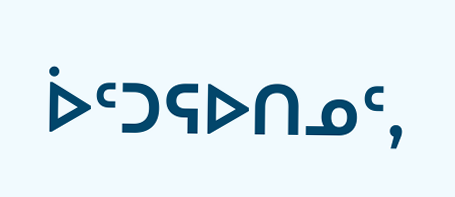ᐆᑦᑐᕋᐅᑎᓄᑦ,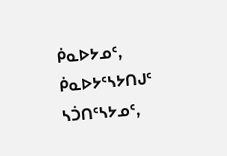ᑮᓇᐅᔭᓄᑦ, ᑮᓇᐅᔭᑦᓴᔭᑎᒍᑦ ᓴᑑᑎᑦᓴᔭᓄᑦ,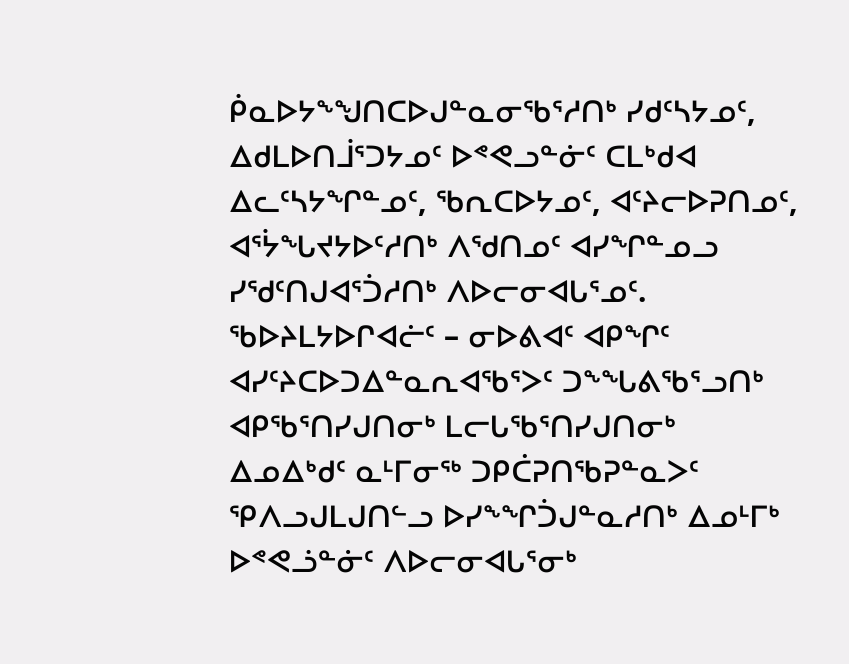ᑮᓇᐅᔭᖕᖑᑎᑕᐅᒍᓐᓇᓂᖃᕐᓱᑎᒃ ᓯᑯᑦᓴᔭᓄᑦ, ᐃᑯᒪᐅᑎᒨᕐᑐᔭᓄᑦ ᐅᕝᕙᓗᓐᓃᑦ ᑕᒪᒃᑯᐊ ᐃᓚᑦᓴᔭᖏᓐᓄᑦ, ᖃᕆᑕᐅᔭᓄᑦ, ᐊᑦᔨᓕᐅᕈᑎᓄᑦ, ᐊᕐᔮᖓᔪᔭᐅᑦᓱᑎᒃ ᐱᖁᑎᓄᑦ ᐊᓯᖏᓐᓄᓗ ᓯᖁᑦᑎᒍᐊᕐᑑᓱᑎᒃ ᐱᐅᓕᓂᐊᒐᕐᓄᑦ.
ᖃᐅᔨᒪᔭᐅᒋᐊᓖᑦ – ᓂᐅᕕᐊᑦ ᐊᑭᖏᑦ ᐊᓯᑦᔨᑕᐅᑐᐃᓐᓇᕆᐊᖃᕐᐳᑦ ᑐᖕᖓᕕᖃᕐᓗᑎᒃ ᐊᑭᖃᕐᑎᓯᒍᑎᓂᒃ ᒪᓕᒐᖃᕐᑎᓯᒍᑎᓂᒃ
ᐃᓄᐃᒃᑯᑦ ᓇᒻᒥᓂᖅ ᑐᑭᑖᕈᑎᖃᕈᓐᓇᐳᑦ ᕿᐱᓗᒍᒪᒍᑎᓪᓗ ᐅᓯᖕᖏᑑᒍᓐᓇᓱᑎᒃ ᐃᓄᒻᒥᒃ ᐅᕝᕙᓘᓐᓃᑦ ᐱᐅᓕᓂᐊᒐᕐᓂᒃ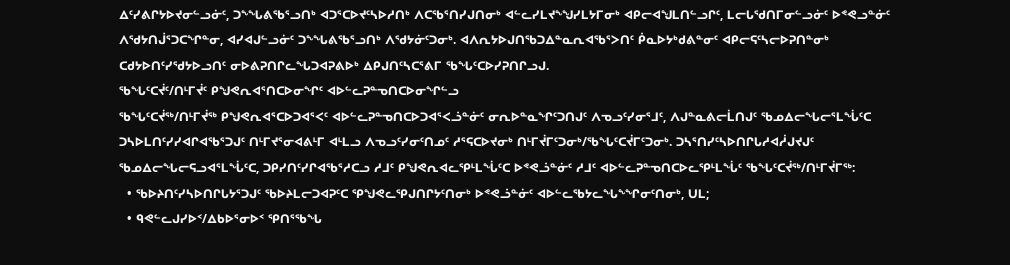ᐃᑦᓯᕕᒋᔭᐅᔪᓂᓪᓗᓃᑦ, ᑐᖕᖓᕕᖃᕐᓗᑎᒃ ᐊᑐᕐᑕᐅᔪᑦᓴᐅᓱᑎᒃ ᐱᑕᖃᕐᑎᓯᒍᑎᓂᒃ ᐊᓪᓚᓯᒪᔪᖕᖑᓯᒪᔭᒥᓂᒃ ᐊᑭᓕᐊᖑᒪᑎᓪᓗᒋᑦ, ᒪᓕᒐᖁᑎᒥᓂᓪᓗᓃᑦ ᐅᕝᕙᓗᓐᓃᑦ ᐱᖁᔭᑎᒎᕐᑐᑕᖏᓐᓂ, ᐊᓯᐊᒍᓪᓗᓃᑦ ᑐᖕᖓᕕᖃᕐᓗᑎᒃ ᐱᖁᔭᓃᑦᑐᓂᒃ. ᐊᐱᕆᔭᐅᒍᑎᖃᑐᐃᓐᓇᕆᐊᖃᕐᐳᑎᑦ ᑮᓇᐅᔭᒃᑯᕕᓐᓂᑦ ᐊᑭᓕᕋᑦᓴᓕᐅᕈᑎᓐᓂᒃ ᑕᑯᔭᐅᑎᑦᓯᖁᔭᐅᓗᑎᑦ ᓂᐅᕕᕈᑎᒋᓚᖓᑐᐊᕈᕕᐅᒃ ᐃᑭᒍᑎᑦᓴᑕᕐᕕᒥ ᖃᖓᑦᑕᐅᓯᕈᑎᒋᓗᒍ.
ᖃᖓᑦᑕᔫᑦ/ᑎᒻᒥᔫᑦ ᑭᖑᕙᕆᐊᕐᑎᑕᐅᓂᖏᑦ ᐊᐅᓪᓚᕈᓐᓀᑎᑕᐅᓂᖏᓪᓗ
ᖃᖓᑦᑕᔫᖅ/ᑎᒻᒥᔫᖅ ᑭᖑᕙᕆᐊᕐᑕᐅᑐᐊᕐᐸᑦ ᐊᐅᓪᓚᕈᓐᓀᑎᑕᐅᑐᐊᕐᐸᓘᓐᓃᑦ ᓂᕆᐅᓐᓇᖏᑦᑐᑎᒍᑦ ᐱᓀᓗᑦᓯᓂᕐᒧᑦ, ᐱᒍᓐᓇᕕᓕᒫᑎᒍᑦ ᖃᓄᐃᓕᖓᓕᕐᒪᖔᑦᑕ ᑐᓴᐅᒪᑎᑦᓯᓯᐊᒋᐊᖃᕐᑐᒍᑦ ᑎᒻᒥᔪᕐᓂᐊᕕᒻᒥ ᐊᒻᒪᓗ ᐱᓀᓗᑦᓯᓂᑦᑎᓄᑦ ᓱᕐᕋᑕᐅᔪᓂᒃ ᑎᒻᒥᔫᒥᑦᑐᓂᒃ/ᖃᖓᑦᑕᔫᒥᑦᑐᓂᒃ. ᑐᓴᕐᑎᓯᑦᓴᐅᑎᒋᒐᓱᐊᓲᒍᔪᒍᑦ ᖃᓄᐃᓕᖓᓕᕋᓗᐊᕐᒪᖔᑦᑕ, ᑐᑭᓯᑎᑦᓯᒋᐊᖃᕐᓱᑕᓗ ᓱᒧᑦ ᑭᖑᕙᕆᐊᓚᕿᒻᒪᖔᑦᑕ ᐅᕝᕙᓘᓐᓃᑦ ᓱᒧᑦ ᐊᐅᓪᓚᕈᓐᓀᑎᑕᐅᓚᕿᒻᒪᖔᑦ ᖃᖓᑦᑕᔫᖅ/ᑎᒻᒥᔫᒥᖅ:
  • ᖃᐅᔨᑎᑦᓯᓴᐅᑎᒋᒐᔭᕐᑐᒍᑦ ᖃᐅᔨᒪᓕᑐᐊᕈᑦᑕ ᕿᖑᕙᓚᕿᒍᑎᒋᔭᑦᑎᓂᒃ ᐅᕝᕙᓘᓐᓃᑦ ᐊᐅᓪᓚᖃᔭᓚᖓᖕᖏᓂᑦᑎᓂᒃ, ᑌᒪ;
  • ᑫᕙᓪᓚᒍᓯᐅᑉ/ᐃᑲᐅᕐᓂᐅᑉ ᕿᑎᕐᖃᖓ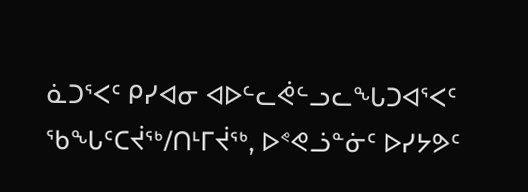ᓈᑐᕐᐸᑦ ᑭᓯᐊᓂ ᐊᐅᓪᓚᕚᓪᓗᓚᖓᑐᐊᕐᐸᑦ ᖃᖓᑦᑕᔫᖅ/ᑎᒻᒥᔫᖅ, ᐅᕝᕙᓘᓐᓃᑦ ᐅᓯᔭᕗᑦ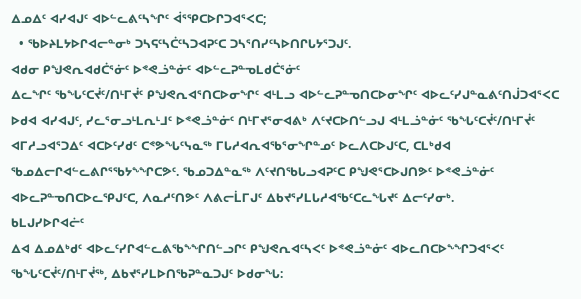ᐃᓄᐃᑦ ᐊᓯᐊᒍᑦ ᐊᐅᓪᓚᕕᑦᓴᖏᑦ ᐋᕐᕿᑕᐅᒋᑐᐊᕐᐸᑕ;
  • ᖃᐅᔨᒪᔭᐅᒋᐊᓕᓐᓂᒃ ᑐᓴᕋᑦᓴᑖᑦᓴᑐᐊᕈᑦᑕ ᑐᓴᕐᑎᓯᑦᓴᐅᑎᒋᒐᔭᕐᑐᒍᑦ.
ᐊᑯᓂ ᑭᖑᕙᕆᐊᑯᑖᕐᓃᑦ ᐅᕝᕙᓘᓐᓃᑦ ᐊᐅᓪᓚᕈᓐᓀᒪᑯᑖᕐᓃᑦ
ᐃᓚᖏᑦ ᖃᖓᑦᑕᔫᑦ/ᑎᒻᒥᔫᑦ ᑭᖑᕙᕆᐊᕐᑎᑕᐅᓂᖏᑦ ᐊᒻᒪᓗ ᐊᐅᓪᓚᕈᓐᓀᑎᑕᐅᓂᖏᑦ ᐊᐅᓚᑦᓯᒍᓐᓇᕕᑦᑎᒎᑐᐊᕐᐸᑕ ᐅᑯᐊ ᐊᓯᐊᒍᑦ, ᓯᓚᕐᓂᓗᒻᒪᕆᒻᒧᑦ ᐅᕝᕙᓘᓐᓃᑦ ᑎᒻᒥᔪᕐᓂᐊᕕᒃ ᐱᑦᔪᑕᐅᑎᓪᓗᒍ ᐊᒻᒪᓘᓐᓃᑦ ᖃᖓᑦᑕᔫᑦ/ᑎᒻᒥᔫᑦ ᐊᒥᓱᓗᐊᕐᑐᐃᑦ ᐊᑕᐅᑦᓯᑯᑦ ᑕᕝᕗᖓᑦᓭᓇᖅ ᒥᒐᓱᐊᕆᐊᖃᕐᓂᖏᓐᓄᑦ ᐅᓚᐱᑕᐅᒍᑦᑕ, ᑕᒪᒃᑯᐊ ᖃᓄᐃᓕᒋᐊᓪᓚᕕᒋᕐᖃᔭᖕᖏᑕᕗᑦ. ᖃᓄᑐᐃᓐᓇᖅ ᐱᑦᔪᑎᖃᒐᓗᐊᕈᑦᑕ ᑭᖑᕙᕐᑕᐅᒍᑎᕗᑦ ᐅᕝᕙᓘᓐᓃᑦ ᐊᐅᓚᕈᓐᓀᑎᑕᐅᓚᕿᒍᑦᑕ, ᐱᓇᓱᑦᑎᕗᑦ ᐱᕕᓕᒫᒥᒍᑦ ᐃᑲᔪᕐᓯᒪᒐᓱᐊᖃᑦᑕᓚᖓᔪᑦ ᐃᓕᑦᓯᓂᒃ.
ᑲᒪᒍᓯᐅᒋᐊᓖᑦ
ᐃᐊ ᐃᓄᐃᒃᑯᑦ ᐊᐅᓚᑦᓯᒋᐊᓪᓚᕕᖃᖕᖏᑎᓪᓗᒋᑦ ᑭᖑᕙᕆᐊᑦᓴᐸᑦ ᐅᕝᕙᓘᓐᓃᑦ ᐊᐅᓚᑎᑕᐅᖕᖏᑐᐊᕐᐸᑦ ᖃᖓᑦᑕᔫᑦ/ᑎᒻᒥᔫᖅ, ᐃᑲᔪᕐᓯᒪᐅᑎᖃᕈᓐᓇᑐᒍᑦ ᐅᑯᓂᖓ: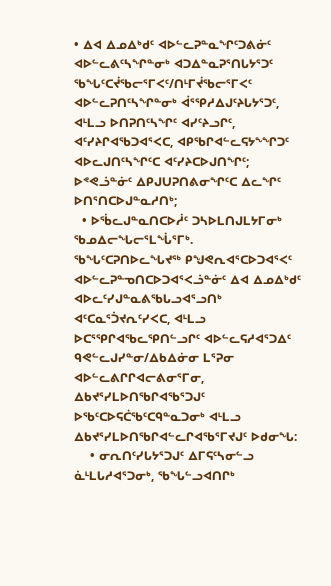• ᐃᐊ ᐃᓄᐃᒃᑯᑦ ᐊᐅᓪᓚᕈᓐᓇᖏᑦᑐᕕᓃᑦ ᐊᐅᓪᓚᕕᑦᓴᖏᓐᓂᒃ ᐊᑐᐃᓐᓇᕈᕐᑎᒐᔭᕐᑐᑦ ᖃᖓᑦᑕᔫᖃᓕᕐᒥᐸᑦ/ᑎᒻᒥᔫᖃᓕᕐᒥᐸᑦ ᐊᐅᓪᓚᕈᑎᑦᓴᖏᓐᓂᒃ ᐋᕐᕿᓱᐃᒍᑦᔨᒐᔭᕐᑐᑦ, ᐊᒻᒪᓗ ᐅᑎᕈᑎᑦᓴᖏᑦ ᐊᓯᑦᔨᓗᒋᑦ, ᐊᑦᓯᔨᒋᐊᖃᑐᐊᕐᐸᑕ, ᐊᑭᖃᒋᐊᓪᓚᕋᔭᖕᖏᑐᑦ ᐊᐅᓚᒍᑎᑦᓴᖏᑦᑕ ᐊᑦᓯᔨᑕᐅᒍᑎᖏᑦ; ᐅᕝᕙᓘᓐᓃᑦ ᐃᑭᒍᑌᕈᑎᕕᓂᖏᑦᑕ ᐃᓚᖏᑦ ᐅᑎᕐᑎᑕᐅᒍᓐᓇᓱᑎᒃ;
  • ᐅᖄᓚᒍᓐᓇᑎᑕᐅᓲᑦ ᑐᓴᐅᒪᑎᒍᒪᔭᒥᓂᒃ ᖃᓄᐃᓕᖓᓕᕐᒪᖔᕐᒥᒃ.
ᖃᖓᑦᑕᕈᑎᐅᓚᖓᔪᖅ ᑭᖑᕙᕆᐊᕐᑕᐅᑐᐊᕐᐸᑦ ᐊᐅᓪᓚᕈᓐᓀᑎᑕᐅᑐᐊᕐᐸᓘᓐᓃᑦ ᐃᐊ ᐃᓄᐃᒃᑯᑦ ᐊᐅᓚᑦᓯᒍᓐᓇᕕᖃᒐᓗᐊᕐᓗᑎᒃ ᐊᑦᑕᓇᕐᑑᔪᕆᑦᓯᐸᑕ, ᐊᒻᒪᓗ ᐅᑕᕐᕿᒋᐊᖃᓚᕿᑎᓪᓗᒋᑦ ᐊᐅᓪᓚᕋᓱᐊᕐᑐᐃᑦ ᑫᕙᓪᓚᒍᓯᓐᓂ/ᐃᑲᐃᓃᓂ ᒪᕐᕈᓂ ᐊᐅᓪᓚᕕᒋᒋᐊᓕᕕᓂᕐᒥᓂ, ᐃᑲᔪᕐᓯᒪᐅᑎᖃᒋᐊᖃᕐᑐᒍᑦ ᐅᖃᑦᑕᐅᕋᑖᖃᑦᑕᑫᓐᓇᑐᓂᒃ ᐊᒻᒪᓗ ᐃᑲᔪᕐᓯᒪᐅᑎᖃᒋᐊᓪᓚᒋᐊᖃᕐᒥᔪᒍᑦ ᐅᑯᓂᖓ:
    • ᓂᕆᑎᑦᓯᒐᔭᕐᑐᒍᑦ ᐃᒥᕋᑦᓴᓂᓪᓗ ᓈᒻᒪᒐᓱᐊᕐᑐᓂᒃ, ᖃᖓᓪᓗᐊᑎᒋᒃ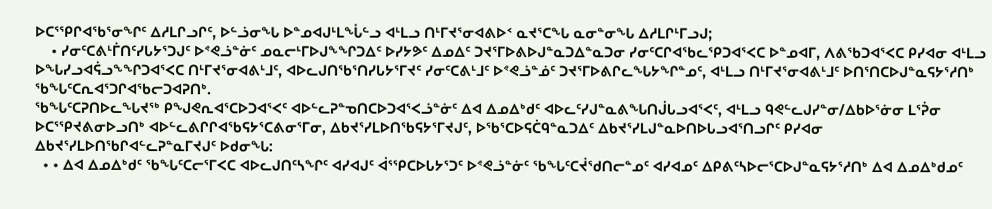ᐅᑕᕐᕿᒋᐊᖃᕐᓂᖏᑦ ᐃᓱᒪᒋᓗᒋᑦ, ᐅᓪᓘᓂᖓ ᐅᓐᓄᐊᒍᒻᒪᖔᓪᓗ ᐊᒻᒪᓗ ᑎᒻᒥᔪᕐᓂᐊᕕᐅᑉ ᓇᔪᕐᑕᖓ ᓇᓂᓐᓂᖓ ᐃᓱᒪᒋᒻᒥᓗᒍ;
    • ᓯᓂᑦᑕᕕᒻᒦᑎᑦᓯᒐᔭᕐᑐᒍᑦ ᐅᕝᕙᓘᓐᓃᑦ ᓄᓇᓕᒻᒥᐅᒍᖕᖏᑐᐃᑦ ᐅᓯᔭᕗᑦ ᐃᓄᐃᑦ ᑐᔪᕐᒥᐅᕕᐅᒍᓐᓇᑐᐃᓐᓇᑐᓂ ᓯᓂᑦᑕᒋᐊᖃᓚᕿᑐᐊᕐᐸᑕ ᐅᓐᓄᐊᒥ, ᐱᕕᖃᑐᐊᕐᐸᑕ ᑭᓯᐊᓂ ᐊᒻᒪᓗ ᐅᖓᓯᓗᐊᕌᓗᖕᖏᑐᐊᕐᐸᑕ ᑎᒻᒥᔪᕐᓂᐊᕕᒻᒧᑦ, ᐊᐅᓚᒍᑎᖃᕐᑎᓯᒐᔭᕐᒥᔪᑦ ᓯᓂᑦᑕᕕᒻᒧᑦ ᐅᕝᕙᓘᓐᓅᑦ ᑐᔪᕐᒥᐅᕕᒋᓚᖓᔭᖏᓐᓄᑦ, ᐊᒻᒪᓗ ᑎᒻᒥᔪᕐᓂᐊᕕᒻᒧᑦ ᐅᑎᕐᑎᑕᐅᒍᓐᓇᕋᔭᕐᓱᑎᒃ ᖃᖓᑦᑕᕆᐊᕐᑐᒋᐊᖃᓕᑐᐊᕈᑎᒃ.
ᖃᖓᑦᑕᕈᑎᐅᓚᖓᔪᖅ ᑭᖑᕙᕆᐊᕐᑕᐅᑐᐊᕐᐸᑦ ᐊᐅᓪᓚᕈᓐᓀᑎᑕᐅᑐᐊᕐᐸᓘᓐᓃᑦ ᐃᐊ ᐃᓄᐃᒃᑯᑦ ᐊᐅᓚᑦᓯᒍᓐᓇᕕᖓᑎᒎᒐᓗᐊᕐᐸᑦ, ᐊᒻᒪᓗ ᑫᕙᓪᓚᒍᓯᓐᓂ/ᐃᑲᐅᕐᓃᓂ ᒪᕐᕉᓂ ᐅᑕᕐᕿᔪᕕᓂᐅᓗᑎᒃ ᐊᐅᓪᓚᕕᒋᒋᐊᖃᕋᔭᕐᑕᕕᓂᕐᒥᓂ, ᐃᑲᔪᕐᓯᒪᐅᑎᖃᕋᔭᕐᒥᔪᒍᑦ, ᐅᖃᕐᑕᐅᕋᑖᑫᓐᓇᑐᐃᑦ ᐃᑲᔪᕐᓯᒪᒍᓐᓇᐅᑎᐅᒐᓗᐊᕐᑎᓗᒋᑦ ᑭᓯᐊᓂ ᐃᑲᔪᕐᓯᒪᐅᑎᖃᒋᐊᓪᓚᕈᓐᓇᒥᔪᒍᑦ ᐅᑯᓂᖓ:
  • • ᐃᐊ ᐃᓄᐃᒃᑯᑦ ᖃᖓᑦᑕᓕᕐᒥᐸᑕ ᐊᐅᓚᒍᑎᑦᓴᖏᑦ ᐊᓯᐊᒍᑦ ᐋᕐᕿᑕᐅᒐᔭᕐᑐᑦ ᐅᕝᕙᓘᓐᓃᑦ ᖃᖓᑦᑕᔫᖁᑎᓕᓐᓄᑦ ᐊᓯᐊᓄᑦ ᐃᑭᕕᑦᓴᐅᓕᕐᑕᐅᒍᓐᓇᕋᔭᕐᓱᑎᒃ ᐃᐊ ᐃᓄᐃᒃᑯᓄᑦ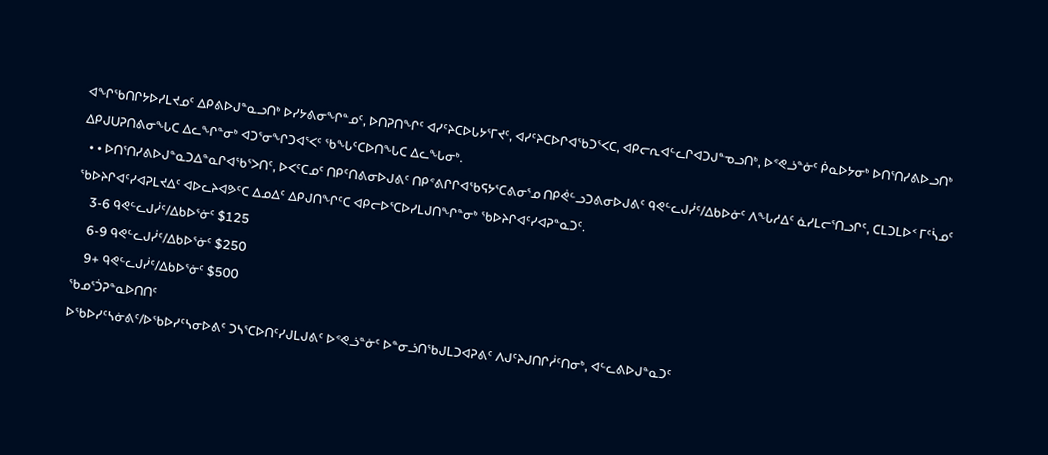ᐊᖏᖃᑎᒋᔭᐅᓯᒪᔪᓄᑦ ᐃᑭᕕᐅᒍᓐᓇᓗᑎᒃ ᐅᓯᔭᕕᓂᖏᓐᓄᑦ, ᐅᑎᕈᑎᖏᑦ ᐊᓯᑦᔨᑕᐅᒐᔭᕐᒥᔪᑦ, ᐊᓯᑦᔨᑕᐅᒋᐊᖃᑐᕐᐸᑕ, ᐊᑭᓕᕆᐊᓪᓚᒋᐊᑐᒍᓐᓀᓗᑎᒃ, ᐅᕝᕙᓘᓐᓃᑦ ᑮᓇᐅᔭᓂᒃ ᐅᑎᕐᑎᓯᕕᐅᓗᑎᒃ ᐃᑭᒍᑌᕈᑎᕕᓂᖓᑕ ᐃᓚᖏᓐᓂᒃ ᐊᑐᕐᓂᖏᑐᐊᕐᐸᑦ ᖃᖓᑦᑕᐅᑎᖓᑕ ᐃᓚᖓᓂᒃ.
  • • ᐅᑎᕐᑎᓯᕕᐅᒍᓐᓇᑐᐃᓐᓇᒋᐊᖃᕐᐳᑎᑦ, ᐅᐸᑦᑕᓄᑦ ᑎᑭᑦᑎᕕᓂᐅᒍᕕᑦ ᑎᑭᕝᕕᒋᒋᐊᖃᕋᔭᕐᑕᕕᓂᕐᓄ ᑎᑭᕚᓪᓗᑐᕕᓂᐅᒍᕕᑦ ᑫᕙᓪᓚᒍᓰᑦ/ᐃᑲᐅᓃᑦ ᐱᖓᓱᐃᑦ ᓈᓯᒪᓕᕐᑎᓗᒋᑦ, ᑕᒪᑐᒪᐅᑉ ᒥᑦᓵᓄᑦ ᖃᐅᔨᒋᐊᑦᓯᐊᕈᒪᔪᐃᑦ ᐊᐅᓚᔨᐊᕗᑦᑕ ᐃᓄᐃᑦ ᐃᑭᒍᑎᖏᑦᑕ ᐊᑭᓕᐅᕐᑕᐅᓯᒪᒍᑎᖏᓐᓂᒃ ᖃᐅᔨᒋᐊᑦᓯᐊᕈᓐᓇᑐᑦ.
    3-6 ᑫᕙᓪᓚᒍᓰᑦ/ᐃᑲᐅᕐᓃᑦ $125
    6-9 ᑫᕙᓪᓚᒍᓰᑦ/ᐃᑲᐅᕐᓃᑦ $250
    9+ ᑫᕙᓪᓚᒍᓰᑦ/ᐃᑲᐅᕐᓃᑦ $500
ᖃᓄᕐᑑᕈᓐᓇᐅᑎᑎᑦ
ᐅᖃᐅᓯᑦᓴᓃᕕᑦ/ᐅᖃᐅᓯᑦᓴᓂᐅᕕᑦ ᑐᓴᕐᑕᐅᑎᑦᓯᒍᒪᒍᕕᑦ ᐅᕝᕙᓘᓐᓃᑦ ᐅᓐᓂᓘᑎᖃᒍᒪᑐᐊᕈᕕᑦ ᐱᒍᑦᔨᒍᑎᒋᓲᑦᑎᓂᒃ, ᐊᓪᓚᕕᐅᒍᓐᓇᑐᑦ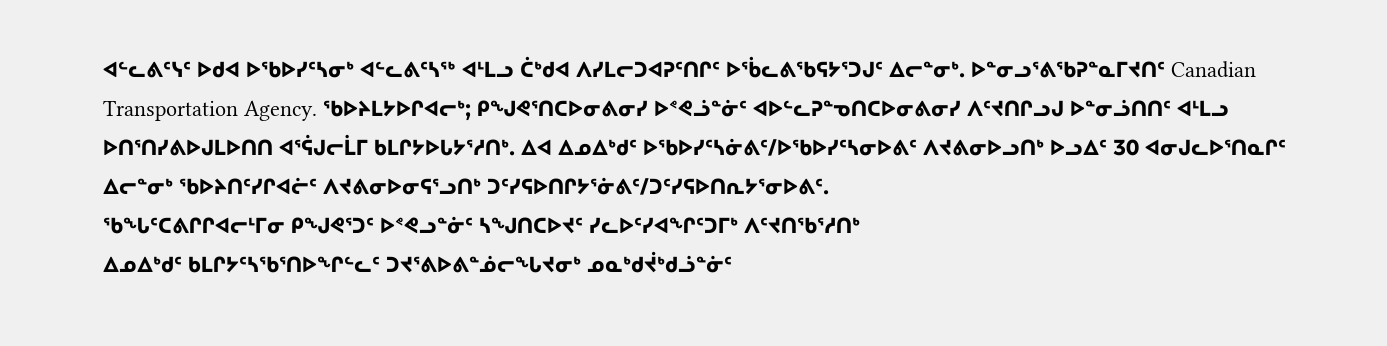ᐊᓪᓚᕕᑦᓭᑦ ᐅᑯᐊ ᐅᖃᐅᓯᑦᓴᓂᒃ ᐊᓪᓚᕕᑦᓴᖅ ᐊᒻᒪᓗ ᑖᒃᑯᐊ ᐱᓯᒪᓕᑐᐊᕈᑦᑎᒋᑦ ᐅᖄᓚᕕᖃᕋᔭᕐᑐᒍᑦ ᐃᓕᓐᓂᒃ. ᐅᓐᓂᓗᕐᕕᖃᕈᓐᓇᒥᔪᑎᑦ Canadian Transportation Agency. ᖃᐅᔨᒪᔭᐅᒋᐊᓕᒃ; ᑭᖑᕙᕐᑎᑕᐅᓂᕕᓂᓯ ᐅᕝᕙᓘᓐᓃᑦ ᐊᐅᓪᓚᕈᓐᓀᑎᑕᐅᓂᕕᓂᓯ ᐱᑦᔪᑎᒋᓗᒍ ᐅᓐᓂᓘᑎᑎᑦ ᐊᒻᒪᓗ ᐅᑎᕐᑎᓯᕕᐅᒍᒪᐅᑎᑎ ᐊᕐᕌᒍᓕᒫᒥ ᑲᒪᒋᔭᐅᒐᔭᕐᓱᑎᒃ. ᐃᐊ ᐃᓄᐃᒃᑯᑦ ᐅᖃᐅᓯᑦᓴᓃᕕᑦ/ᐅᖃᐅᓯᑦᓴᓂᐅᕕᑦ ᐱᔪᕕᓂᐅᓗᑎᒃ ᐅᓗᐃᑦ 30 ᐊᓂᒍᓚᐅᕐᑎᓇᒋᑦ ᐃᓕᓐᓂᒃ ᖃᐅᔨᑎᑦᓯᒋᐊᓖᑦ ᐱᔪᕕᓂᐅᓂᕋᕐᓗᑎᒃ ᑐᑦᓯᕋᐅᑎᒋᔭᕐᓃᕕᑦ/ᑐᑦᓯᕋᐅᑎᕆᔭᕐᓂᐅᕕᑦ.
ᖃᖓᑦᑕᕕᒋᒋᐊᓕᒻᒥᓂ ᑭᖑᕙᕐᑐᑦ ᐅᕝᕙᓗᓐᓃᑦ ᓴᖑᑎᑕᐅᔪᑦ ᓯᓚᐅᑦᓯᐊᖏᑦᑐᒥᒃ ᐱᑦᔪᑎᖃᕐᓱᑎᒃ
ᐃᓄᐃᒃᑯᑦ ᑲᒪᒋᔭᑦᓴᖃᕐᑎᐅᖏᓪᓚᑦ ᑐᔪᕐᕕᐅᕕᓐᓅᓕᖓᔪᓂᒃ ᓄᓇᒃᑯᔫᒃᑯᓘᓐᓃᑦ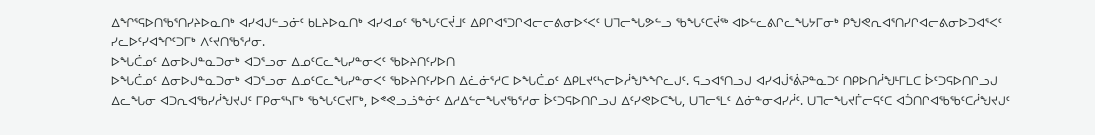ᐃᖏᕐᕋᐅᑎᖃᕐᑎᓯᔨᐅᓇᑎᒃ ᐊᓯᐊᒍᓪᓗᓃᑦ ᑲᒪᔨᐅᓇᑎᒃ ᐊᓯᐊᓄᑦ ᖃᖓᑦᑕᔫᒧᑦ ᐃᑭᒋᐊᕐᑐᒋᐊᓕᓕᕕᓂᐅᑉᐸᑦ ᑌᒣᓕᖓᕗᓪᓗ ᖃᖓᑦᑕᔫᖅ ᐊᐅᓪᓚᕕᒋᓚᖓᔭᒥᓂᒃ ᑭᖑᕙᕆᐊᕐᑎᓯᒋᐊᓕᕕᓂᐅᑐᐊᕐᐸᑦ ᓯᓚᐅᑦᓯᐊᖏᑦᑐᒥᒃ ᐱᑦᔪᑎᖃᕐᓱᓂ.
ᐅᖓᑖᓄᑦ ᐃᓂᐅᒍᓐᓇᑐᓂᒃ ᐊᑐᕐᓗᓂ ᐃᓄᑦᑕᓚᖓᓯᓐᓂᐸᑦ ᖃᐅᔨᑎᑦᓯᐅᑎ
ᐅᖓᑖᓄᑦ ᐃᓂᐅᒍᓐᓇᑐᓂᒃ ᐊᑐᕐᓗᓂ ᐃᓄᑦᑕᓚᖓᓯᓐᓂᐸᑦ ᖃᐅᔨᑎᑦᓯᐅᑎ ᐃᓛᓃᕐᓱᑕ ᐅᖓᑖᓄᑦ ᐃᑭᒪᔪᑦᓴᓕᐅᓲᖑᖕᖏᓚᒍᑦ. ᕋᓗᐊᕐᑎᓗᒍ ᐊᓯᐊᒎᕐᕖᕈᓐᓇᑐᑦ ᑎᑭᐅᑎᓲᖑᒻᒥᒪᑕ ᐆᑦᑐᕋᐅᑎᒋᓗᒍ ᐃᓚᖓᓂ ᐊᑐᕆᐊᖃᓯᓲᖑᔪᒍᑦ ᒥᑭᓂᕐᓴᒥᒃ ᖃᖓᑦᑕᔪᒥᒃ, ᐅᕝᕙᓗᓘᓐᓃᑦ ᐃᓱᐃᓪᓕᖓᔪᖃᕐᓱᓂ ᐆᑦᑐᕋᐅᑎᒋᓗᒍ ᐃᑦᓯᕙᐅᑕᖓ, ᑌᒣᓕᕐᒪᑦ ᐃᓃᓐᓂᐊᓯᓲᑦ. ᑌᒣᓕᖓᔪᒦᓕᕋᑦᑕ ᐊᑑᑎᒋᐊᖃᖃᑦᑕᓲᖑᔪᒍᑦ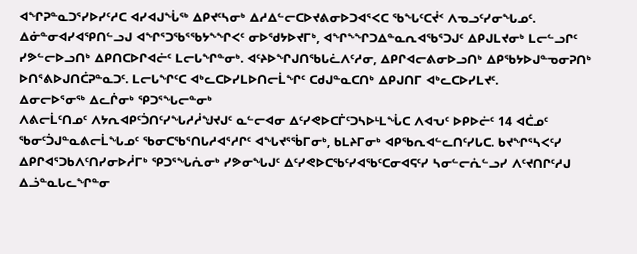ᐊᖏᕈᓐᓇᑐᕐᓯᐅᓯᑦᓱᑕ ᐊᓯᐊᒍᖔᖅ ᐃᑭᔪᑦᓴᓂᒃ ᐃᓱᐃᓪᓕᑕᐅᔪᕕᓂᐅᑐᐊᕐᐸᑕ ᖃᖓᑦᑕᔫᑉ ᐱᓀᓗᑦᓯᓂᖓᓄᑦ.
ᐃᓃᓐᓂᐊᓯᐊᕿᑎᓪᓗᒍ ᐊᖏᕐᑐᖃᕐᖃᔭᖕᖏᐸᑦ ᓂᐅᖁᔭᐅᔪᒥᒃ, ᐊᖏᖕᖏᑐᐃᓐᓇᕆᐊᖃᕐᑐᒍᑦ ᐃᑭᒍᒪᔪᓂᒃ ᒪᓕᓪᓗᒋᑦ ᓯᕗᓪᓕᐅᓗᑎᒃ ᐃᑭᑎᑕᐅᒋᐊᓖᑦ ᒪᓕᒐᖏᓐᓂᒃ. ᐊᑦᔨᐅᖏᒍᑎᖃᒐᓛᐱᑦᓱᓂ, ᐃᑭᒋᐊᓕᕕᓂᐅᓗᑎᒃ ᐃᑭᖃᔭᐅᒍᓐᓀᓂᕈᑎᒃ ᐅᑎᕐᕕᐅᒍᑎᑖᕈᓐᓇᑐᑦ. ᒪᓕᒐᖏᑦᑕ ᐊᒃᓚᑕᐅᓯᒪᐅᑎᓕᒫᖏᑦ ᑕᑯᒍᓐᓇᑕᑎᒃ ᐃᑭᒍᑎᒥ ᐊᒃᓚᑕᐅᓯᒪᔪᑦ.
ᐃᓂᓕᐅᕐᓂᖅ ᐃᓚᒌᓂᒃ ᕿᑐᕐᖓᓕᓐᓂᒃ
ᐱᕕᓕᒫᑦᑎᓄᑦ ᐱᔭᕆᐊᑭᑦᑑᑎᑦᓯᖓᓱᓲᖑᔪᒍᑦ ᓇᓪᓕᐊᓂ ᐃᑦᓯᕙᐅᑕᒦᑦᑐᓴᐅᒻᒪᖔᑕ ᐱᐊᕃᑦ ᐅᑭᐅᓖᑦ 14 ᐊᑖᓄᑦ ᖃᓂᑦᑑᒍᓐᓇᕕᓕᒫᖓᓄᑦ ᖃᓂᑕᖃᕐᑎᒐᓱᐊᕐᓱᒋᑦ ᐊᖓᔪᕐᖄᒥᓂᒃ, ᑲᒪᔨᒥᓂᒃ ᐊᑭᖃᕆᐊᓪᓚᑎᑦᓯᒐᑕ. ᑲᔪᖏᕐᓴᐸᑦᓯ ᐃᑭᒋᐊᕐᑐᑲᐱᑦᑎᓯᓂᐅᓲᒥᒃ ᕿᑐᕐᖓᕇᓂᒃ ᓯᕗᓂᖓᒍᑦ ᐃᑦᓯᕙᐅᑕᖃᑦᓯᐊᖃᑦᑕᓂᐊᕋᑦᓯ ᓴᓂᓪᓕᕇᓪᓗᓯ ᐱᑦᔪᑎᒋᑦᓱᒍ ᐃᓘᓐᓇᒐᓚᖏᓐᓂ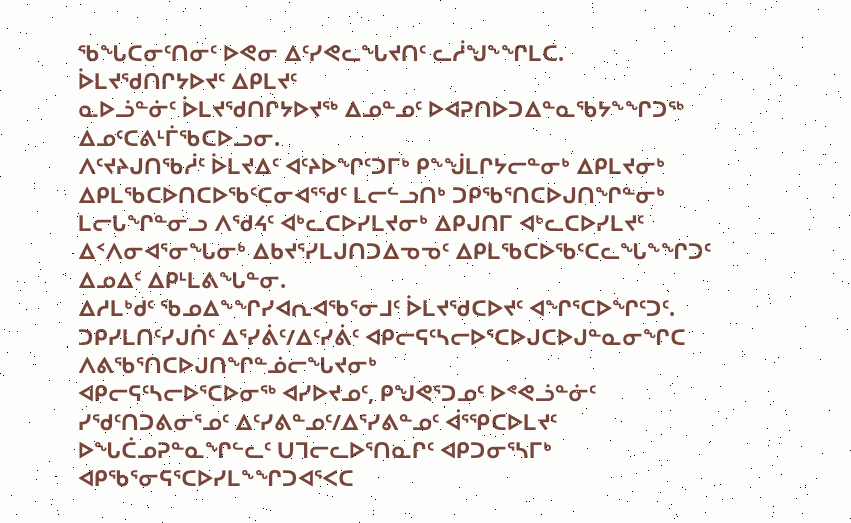ᖃᖓᑕᓂᑦᑎᓂᑦ ᐅᕙᓂ ᐃᑦᓯᕙᓚᖓᔪᑎᑦ ᓚᓲᖑᖕᖏᒪᑕ.
ᐆᒪᔪᖁᑎᒋᔭᐅᔪᑦ ᐃᑭᒪᔪᑦ
ᓇᐅᓘᓐᓃᑦ ᐆᒪᔪᖁᑎᒋᔭᐅᔪᖅ ᐃᓄᓐᓄᑦ ᐅᐊᕈᑎᐅᑐᐃᓐᓇᖃᔭᖕᖏᑐᖅ ᐃᓄᑦᑕᕕᒻᒦᖃᑕᐅᓗᓂ.
ᐱᑦᔪᔨᒍᑎᖃᓲᑦ ᐆᒪᔪᐃᑦ ᐊᑦᔨᐅᖏᑦᑐᒥᒃ ᑭᖕᖒᒪᒋᔭᓕᓐᓂᒃ ᐃᑭᒪᔪᓂᒃ ᐃᑭᒪᖃᑕᐅᑎᑕᐅᖃᑦᑕᓂᐊᕐᖁᑦ ᒪᓕᓪᓗᑎᒃ ᑐᑭᖃᕐᑎᑕᐅᒍᑎᖏᓐᓂᒃ ᒪᓕᒐᖏᓐᓂᓗ ᐱᖁᔦᑦ ᐊᒃᓚᑕᐅᓯᒪᔪᓂᒃ ᐃᑭᒍᑎᒥ ᐊᒃᓚᑕᐅᓯᒪᔪᑦ ᐃᑉᐱᓂᐊᕐᓂᖓᓂᒃ ᐃᑲᔪᕐᓯᒪᒍᑎᑐᐃᓀᓀᑦ ᐃᑭᒪᖃᑕᐅᖃᑦᑕᓚᖓᖕᖏᑐᑦ ᐃᓄᐃᑦ ᐃᑭᒻᒪᕕᖓᓐᓂ.
ᐃᓱᒪᒃᑯᑦ ᖃᓄᐃᖕᖏᓯᐊᕆᐊᖃᕐᓂᒧᑦ ᐆᒪᔪᖁᑕᐅᔪᑦ ᐊᖏᕐᑕᐅᖏᑦᑐᑦ.
ᑐᑭᓯᒪᑎᑦᓯᒍᑏᑦ ᐃᕐᓯᕖᑦ/ᐃᑦᓯᕖᑦ ᐊᑭᓕᕋᑦᓴᓕᐅᕐᑕᐅᒍᑕᐅᒍᓐᓇᓂᖏᑕ ᐱᕕᖃᕐᑎᑕᐅᒍᑎᖏᓐᓅᓕᖓᔪᓂᒃ
ᐊᑭᓕᕋᑦᓴᓕᐅᕐᑕᐅᓂᖅ ᐊᓯᐅᔪᓄᑦ, ᑭᖑᕙᕐᑐᓄᑦ ᐅᕝᕙᓘᓐᓃᑦ ᓯᖁᑦᑎᑐᕕᓂᕐᓄᑦ ᐃᑦᓯᕕᓐᓄᑦ/ᐃᕐᓯᕕᓐᓄᑦ ᐋᕐᕿᑕᐅᒪᔪᑦ ᐅᖓᑖᓄᕈᓐᓇᖏᓪᓚᑦ ᑌᒣᓕᓚᐅᕐᑎᓇᒋᑦ ᐊᑭᑐᓂᕐᓴᒥᒃ ᐊᑭᖃᕐᓂᕋᕐᑕᐅᓯᒪᖕᖏᑐᐊᕐᐸᑕ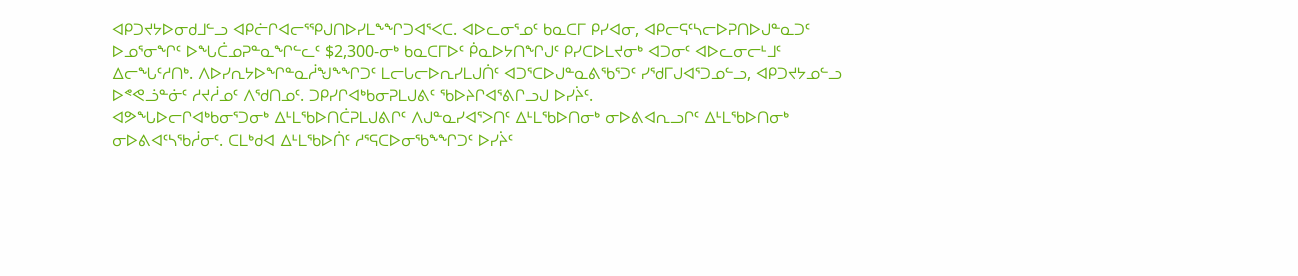ᐊᑭᑐᔪᔭᐅᓂᑯᒧᓪᓗ ᐊᑭᓖᒋᐊᓕᕐᕿᒍᑎᐅᓯᒪᖕᖏᑐᐊᕐᐸᑕ. ᐊᐅᓚᓂᕐᓄᑦ ᑲᓇᑕᒥ ᑭᓯᐊᓂ, ᐊᑭᓕᕋᑦᓴᓕᐅᕈᑎᐅᒍᓐᓇᑐᑦ ᐅᓄᕐᓂᖏᑦ ᐅᖓᑖᓄᕈᓐᓇᖏᓪᓚᑦ $2,300-ᓂᒃ ᑲᓇᑕᒥᐅᑦ ᑮᓇᐅᔭᑎᖏᒍᑦ ᑭᓯᑕᐅᒪᔪᓂᒃ ᐊᑐᓂᑦ ᐊᐅᓚᓂᓕᒻᒧᑦ ᐃᓕᖓᑦᓱᑎᒃ. ᐱᐅᓯᕆᔭᐅᖏᓐᓇᓲᖑᖕᖏᑐᑦ ᒪᓕᒐᓕᐅᕆᓯᒪᒍᑏᑦ ᐊᑐᕐᑕᐅᒍᓐᓇᕕᖃᕐᑐᑦ ᓯᖁᒥᒍᐊᕐᑐᓄᓪᓗ, ᐊᑭᑐᔪᔭᓄᓪᓗ ᐅᕝᕙᓘᓐᓃᑦ ᓱᔪᓲᓄᑦ ᐱᖁᑎᓄᑦ. ᑐᑭᓯᒋᐊᒃᑲᓂᕈᒪᒍᕕᑦ ᖃᐅᔨᒋᐊᕐᕕᒋᓗᒍ ᐅᓯᔩᑦ.
ᐊᕗᖓᐅᓕᒋᐊᒃᑲᓂᕐᑐᓂᒃ ᐃᒻᒪᖃᐅᑎᑖᕈᒪᒍᕕᒋᑦ ᐱᒍᓐᓇᓯᐊᕐᐳᑎᑦ ᐃᒻᒪᖃᐅᑎᓂᒃ ᓂᐅᕕᐊᕆᓗᒋᑦ ᐃᒻᒪᖃᐅᑎᓂᒃ ᓂᐅᕕᐊᑦᓴᖃᓲᓂᑦ. ᑕᒪᒃᑯᐊ ᐃᒻᒪᖃᐅᑏᑦ ᓱᕐᕋᑕᐅᓂᖃᖕᖏᑐᑦ ᐅᓯᔩᑦ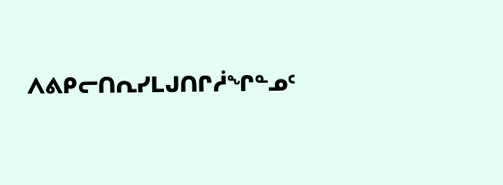ᐱᕕᑭᓕᑎᕆᓯᒪᒍᑎᒋᓲᖏᓐᓄᑦ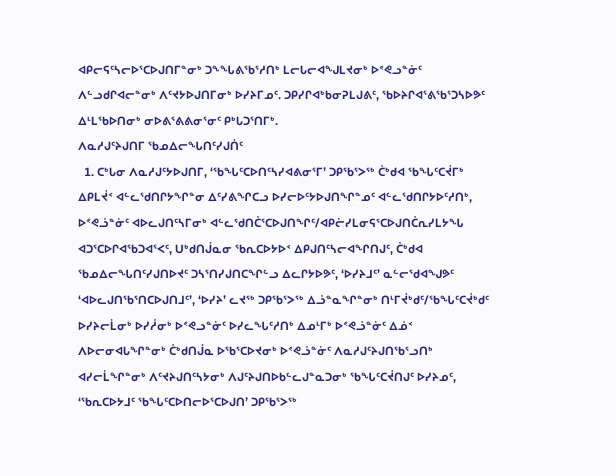ᐊᑭᓕᕋᑦᓴᓕᐅᕐᑕᐅᒍᑎᒥᓐᓂᒃ ᑐᖕᖓᕕᖃᕐᓱᑎᒃ ᒪᓕᒐᓕᐊᖑᒪᔪᓂᒃ ᐅᕝᕙᓗᓐᓃᑦ ᐱᓪᓗᑯᒋᐊᓕᓐᓂᒃ ᐱᑦᔪᔭᐅᒍᑎᒥᓂᒃ ᐅᓯᔨᒥᓄᑦ. ᑐᑭᓯᒋᐊᒃᑲᓂᕈᒪᒍᕕᑦ, ᖃᐅᔨᒋᐊᕐᕕᖃᕐᑐᓴᐅᕗᑦ ᐃᒻᒪᖃᐅᑎᓂᒃ ᓂᐅᕕᕐᕕᕕᓂᕐᓂᑦ ᑭᒃᒐᑐᕐᑎᒥᒃ.
ᐱᓇᓱᒍᑦᔨᒍᑎᒥ ᖃᓄᐃᓕᖓᑎᑦᓯᒍᑏᑦ
  1. ᑕᒃᒐᓂ ᐱᓇᓱᒍᑦᔭᐅᒍᑎᒥ, ‘ᖃᖓᑦᑕᐅᑎᑦᓴᓯᐊᕕᓂᕐᒥ’ ᑐᑭᖃᕐᐳᖅ ᑖᒃᑯᐊ ᖃᖓᑦᑕᔫᒥᒃ ᐃᑭᒪᔫᑉ ᐊᓪᓚᖁᑎᒋᔭᖏᓐᓂ ᐃᑦᓯᕕᖏᑕᓗ ᐅᓯᓕᐅᑦᔭᐅᒍᑎᖏᓐᓄᑦ ᐊᓪᓚᖁᑎᒋᔭᐅᑦᓱᑎᒃ, ᐅᕝᕙᓘᓐᓃᑦ ᐊᐅᓚᒍᑎᑦᓴᒥᓂᒃ ᐊᓪᓚᖁᑎᑖᕐᑕᐅᒍᑎᖏᑦ/ᐊᑭᓖᓯᒪᓂᕋᕐᑕᐅᒍᑎᑖᕆᓯᒪᔭᖓ ᐊᑐᕐᑕᐅᒋᐊᖃᑐᐊᕐᐸᑦ, ᑌᒃᑯᑎᒎᓇᓂ ᖃᕆᑕᐅᔭᐅᑉ ᐃᑭᒍᑎᑦᓴᓕᐊᖏᑎᒍᑦ, ᑖᒃᑯᐊ ᖃᓄᐃᓕᖓᑎᑦᓯᒍᑎᐅᔪᑦ ᑐᓴᕐᑎᓯᒍᑎᑕᖏᓪᓗ ᐃᓚᒋᔭᐅᕗᑦ, ‘ᐅᓯᔨᒧᑦ’ ᓇᓪᓕᖁᐊᖑᕗᑦ ‘ᐊᐅᓚᒍᑎᖃᕐᑎᑕᐅᒍᑎᒧᑦ’, ‘ᐅᓯᔨ’ ᓚᔪᖅ ᑐᑭᖃᕐᐳᖅ ᐃᓘᓐᓇᖏᓐᓂᒃ ᑎᒻᒥᔫᒃᑯᑦ/ᖃᖓᑦᑕᔫᒃᑯᑦ ᐅᓯᔨᓕᒫᓂᒃ ᐅᓯᓲᓂᒃ ᐅᕝᕙᓗᓐᓃᑦ ᐅᓯᓚᖓᑦᓱᑎᒃ ᐃᓄᒻᒥᒃ ᐅᕝᕙᓘᓐᓃᑦ ᐃᓅᑉ ᐱᐅᓕᓂᐊᒐᖏᓐᓂᒃ ᑖᒃᑯᑎᒎᓇ ᐅᖃᕐᑕᐅᔪᓂᒃ ᐅᕝᕙᓘᓐᓃᑦ ᐱᓇᓱᒍᑦᔨᒍᑎᖃᕐᓗᑎᒃ ᐊᓯᓕᒫᖏᓐᓂᒃ ᐱᑦᔪᔨᒍᑎᑦᓴᔭᓂᒃ ᐱᒍᑦᔨᒍᑎᐅᑲᓪᓚᒍᓐᓇᑐᓂᒃ ᖃᖓᑦᑕᔫᑎᒍᑦ ᐅᓯᔨᓄᑦ, ‘ᖃᕆᑕᐅᔭᒧᑦ ᖃᖓᑦᑕᐅᑎᓕᐅᕐᑕᐅᒍᑎ’ ᑐᑭᖃᕐᐳᖅ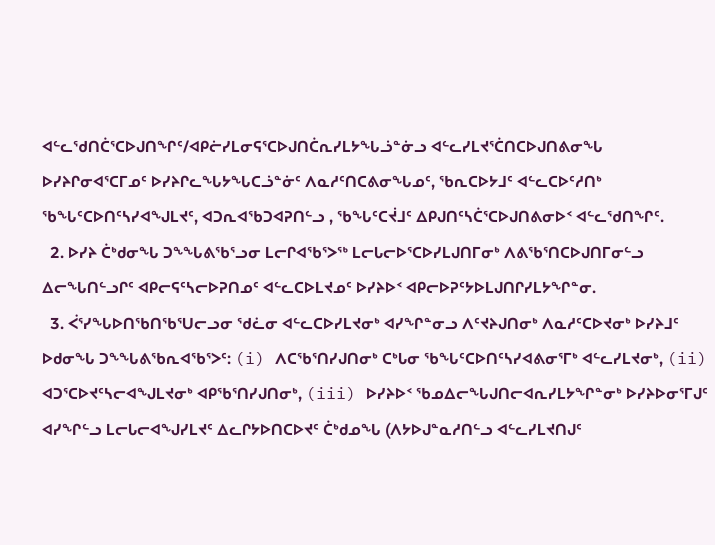ᐊᓪᓚᖁᑎᑖᕐᑕᐅᒍᑎᖏᑦ/ᐊᑭᓖᓯᒪᓂᕋᕐᑕᐅᒍᑎᑖᕆᓯᒪᔭᖓᓘᓐᓃᓗ ᐊᓪᓚᓯᒪᔪᕐᑖᑎᑕᐅᒍᑎᕕᓂᖓ ᐅᓯᔨᒋᓂᐊᕐᑕᒥᓄᑦ ᐅᓯᔨᒋᓚᖓᔭᖓᑕᓘᓐᓃᑦ ᐱᓇᓱᑦᑎᑕᕕᓂᖓᓄᑦ, ᖃᕆᑕᐅᔭᒧᑦ ᐊᓪᓚᑕᐅᑦᓱᑎᒃ ᖃᖓᑦᑕᐅᑎᑦᓴᓯᐊᖑᒪᔪᑦ, ᐊᑐᕆᐊᖃᑐᐊᕈᑎᓪᓗ , ᖃᖓᑦᑕᔫᒧᑦ ᐃᑭᒍᑎᑦᓴᑖᕐᑕᐅᒍᑎᕕᓂᐅᑉ ᐊᓪᓚᖁᑎᖏᑦ.
  2. ᐅᓯᔨ ᑖᒃᑯᓂᖓ ᑐᖕᖓᕕᖃᕐᓗᓂ ᒪᓕᒋᐊᖃᕐᐳᖅ ᒪᓕᒐᓕᐅᕐᑕᐅᓯᒪᒍᑎᒥᓂᒃ ᐱᕕᖃᕐᑎᑕᐅᒍᑎᒥᓂᓪᓗ ᐃᓕᖓᑎᓪᓗᒋᑦ ᐊᑭᓕᕋᑦᓴᓕᐅᕈᑎᓄᑦ ᐊᓪᓚᑕᐅᒪᔪᓄᑦ ᐅᓯᔨᐅᑉ ᐊᑭᓕᐅᕈᑦᔭᐅᒪᒍᑎᒋᓯᒪᔭᖏᓐᓂ.
  3. ᐹᕐᓯᖓᐅᑎᖃᑎᖃᕐᑌᓕᓗᓂ ᖁᓛᓂ ᐊᓪᓚᑕᐅᓯᒪᔪᓂᒃ ᐊᓯᖏᓐᓂᓗ ᐱᑦᔪᔨᒍᑎᓂᒃ ᐱᓇᓱᑦᑕᐅᔪᓂᒃ ᐅᓯᔨᒧᑦ ᐅᑯᓂᖓ ᑐᖕᖓᕕᖃᕆᐊᖃᕐᐳᑦ: (i) ᐱᑕᖃᕐᑎᓯᒍᑎᓂᒃ ᑕᒃᒐᓂ ᖃᖓᑦᑕᐅᑎᑦᓴᓯᐊᕕᓂᕐᒥᒃ ᐊᓪᓚᓯᒪᔪᓂᒃ, (ii) ᐊᑐᕐᑕᐅᔪᑦᓴᓕᐊᖑᒪᔪᓂᒃ ᐊᑭᖃᕐᑎᓯᒍᑎᓂᒃ, (iii) ᐅᓯᔨᐅᑉ ᖃᓄᐃᓕᖓᒍᑎᓕᐊᕆᓯᒪᔭᖏᓐᓂᒃ ᐅᓯᔨᐅᓂᕐᒥᒍᑦ ᐊᓯᖏᓪᓗ ᒪᓕᒐᓕᐊᖑᓯᒪᔪᑦ ᐃᓚᒋᔭᐅᑎᑕᐅᔪᑦ ᑖᒃᑯᓄᖓ (ᐱᔭᐅᒍᓐᓇᓱᑎᓪᓗ ᐊᓪᓚᓯᒪᔪᑎᒍᑦ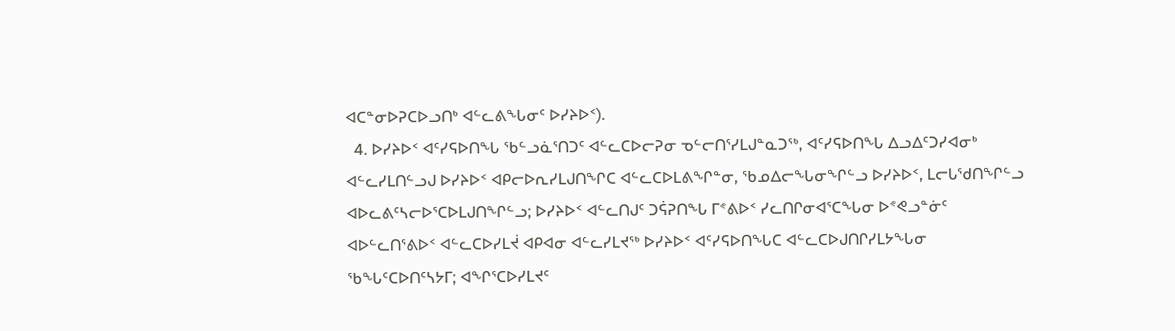ᐊᑕᓐᓂᐅᕈᑕᐅᓗᑎᒃ ᐊᓪᓚᕕᖓᓂᑦ ᐅᓯᔨᐅᑉ).
  4. ᐅᓯᔨᐅᑉ ᐊᑦᓯᕋᐅᑎᖓ ᖃᓪᓗᓈᕐᑎᑐᑦ ᐊᓪᓚᑕᐅᓕᕈᓂ ᓀᓪᓕᑎᕐᓯᒪᒍᓐᓇᑐᖅ, ᐊᑦᓯᕋᐅᑎᖓ ᐃᓗᐃᑦᑐᓯᐊᓂᒃ ᐊᓪᓚᓯᒪᑎᓪᓗᒍ ᐅᓯᔨᐅᑉ ᐊᑭᓕᐅᕆᓯᒪᒍᑎᖏᑕ ᐊᓪᓚᑕᐅᒪᕕᖏᓐᓂ, ᖃᓄᐃᓕᖓᓂᖏᓪᓗ ᐅᓯᔨᐅᑉ, ᒪᓕᒐᖁᑎᖏᓪᓗ ᐊᐅᓚᕕᑦᓴᓕᐅᕐᑕᐅᒪᒍᑎᖏᓪᓗ; ᐅᓯᔨᐅᑉ ᐊᓪᓚᑎᒍᑦ ᑐᕌᕈᑎᖓ ᒥᕝᕕᐅᑉ ᓯᓚᑎᒋᓂᐊᕐᑕᖓᓂ ᐅᕝᕙᓗᓐᓃᑦ ᐊᐅᓪᓚᑎᕐᕕᐅᑉ ᐊᓪᓚᑕᐅᓯᒪᔫ ᐊᑭᐊᓂ ᐊᓪᓚᓯᒪᔪᖅ ᐅᓯᔨᐅᑉ ᐊᑦᓯᕋᐅᑎᖓᑕ ᐊᓪᓚᑕᐅᒍᑎᒋᓯᒪᔭᖓᓂ ᖃᖓᑦᑕᐅᑎᑦᓴᔭᒥ; ᐊᖏᕐᑕᐅᓯᒪᔪᑦ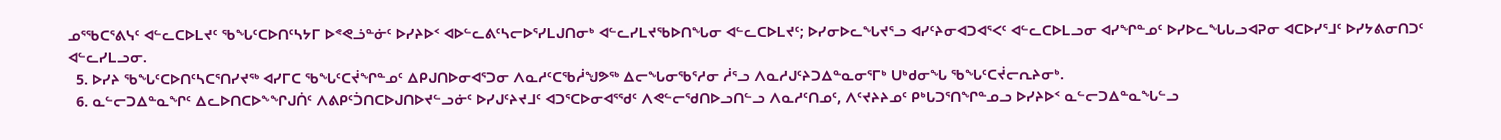ᓄᕐᖃᑕᕐᕕᓭᑦ ᐊᓪᓚᑕᐅᒪᔪᑦ ᖃᖓᑦᑕᐅᑎᑦᓴᔭᒥ ᐅᕝᕙᓘᓐᓃᑦ ᐅᓯᔨᐅᑉ ᐊᐅᓪᓚᕕᑦᓴᓕᐅᕐᓯᒪᒍᑎᓂᒃ ᐊᓪᓚᓯᒪᔪᖃᐅᑎᖓᓂ ᐊᓪᓚᑕᐅᒪᔪᑦ; ᐅᓯᓂᐅᓚᖓᔪᕐᓗ ᐊᓯᑦᔨᓂᐊᑐᐊᕐᐸᑦ ᐊᓪᓚᑕᐅᒪᓗᓂ ᐊᓯᖏᓐᓄᑦ ᐅᓯᐅᓚᖓᒐᓗᐊᕈᓂ ᐊᑕᐅᓯᕐᒧᑦ ᐅᓯᔭᕕᓂᑎᑐᑦ ᐊᓪᓚᓯᒪᓗᓂ.
  5. ᐅᓯᔨ ᖃᖓᑦᑕᐅᑎᑦᓴᑕᕐᑎᓯᔪᖅ ᐊᓯᒥᑕ ᖃᖓᑦᑕᔫᖏᓐᓄᑦ ᐃᑭᒍᑎᐅᓂᐊᕐᑐᓂ ᐱᓇᓱᑦᑕᖃᓲᖑᕗᖅ ᐃᓕᖓᓂᖃᕐᓱᓂ ᓲᕐᓗ ᐱᓇᓱᒍᑦᔨᑐᐃᓐᓇᓂᕐᒥᒃ ᑌᒃᑯᓂᖓ ᖃᖓᑦᑕᔫᓕᕆᔨᓂᒃ.
  6. ᓇᓪᓕᑐᐃᓐᓇᖏᑦ ᐃᓚᐅᑎᑕᐅᖕᖏᒍᑏᑦ ᐱᕕᑭᑦᑑᑎᑕᐅᒍᑎᐅᔪᓪᓗᓃᑦ ᐅᓯᒍᑦᔨᔪᒧᑦ ᐊᑐᕐᑕᐅᓂᐊᕐᖁᑦ ᐱᕙᓪᓕᖁᑎᐅᓗᑎᓪᓗ ᐱᓇᓱᑦᑎᓄᑦ, ᐱᑦᔪᔨᔨᓄᑦ ᑭᒃᒐᑐᕐᑎᖏᓐᓄᓗ ᐅᓯᔨᐅᑉ ᓇᓪᓕᑐᐃᓐᓇᖓᓪᓗ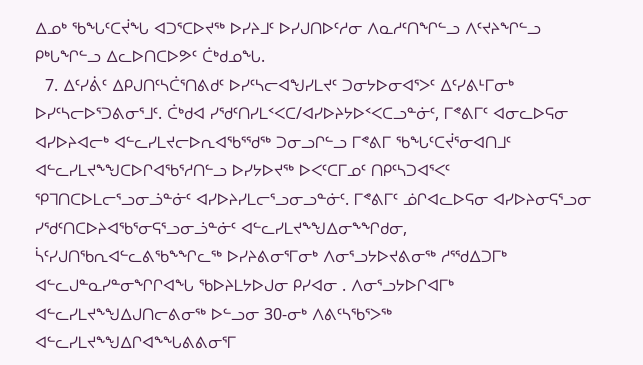ᐃᓄᒃ ᖃᖓᑦᑕᔫᖓ ᐊᑐᕐᑕᐅᔪᖅ ᐅᓯᔨᒧᑦ ᐅᓯᒍᑎᐅᑦᓱᓂ ᐱᓇᓱᑦᑎᖏᓪᓗ ᐱᑦᔪᔨᖏᓪᓗ ᑭᒃᒐᖏᓪᓗ ᐃᓚᐅᑎᑕᐅᕗᑦ ᑖᒃᑯᓄᖓ.
  7. ᐃᑦᓯᕖᑦ ᐃᑭᒍᑎᑦᓴᑖᕐᑎᕕᑯᑦ ᐅᓯᑦᓴᓕᐊᖑᓯᒪᔪᑦ ᑐᓂᔭᐅᓂᐊᕐᐳᑦ ᐃᑦᓯᕕᒻᒥᓂᒃ ᐅᓯᑦᓴᓕᐅᕐᑐᕕᓂᕐᒧᑦ. ᑖᒃᑯᐊ ᓯᖁᑦᑎᓯᒪᑉᐸᑕ/ᐊᓯᐅᔨᔭᐅᑉᐸᑕᓗᓐᓃᑦ, ᒥᕝᕕᒥᑦ ᐊᓂᓚᐅᕋᓂ ᐊᓯᐅᔨᐊᓕᒃ ᐊᓪᓚᓯᒪᔪᓕᐅᕆᐊᖃᕐᖁᖅ ᑐᓂᓗᒋᓪᓗ ᒥᕝᕕᒥ ᖃᖓᑦᑕᔫᕐᓂᐊᑎᒧᑦ ᐊᓪᓚᓯᒪᔪᖕᖑᑕᐅᒋᐊᖃᕐᓱᑎᓪᓗ ᐅᓯᔭᐅᔪᖅ ᐅᐸᑦᑕᒥᓄᑦ ᑎᑭᑦᓴᑐᐊᕐᐸᑦ ᕿᒣᑎᑕᐅᒪᓕᕐᓗᓂᓘᓐᓃᑦ ᐊᓯᐅᔨᓯᒪᓕᕐᓗᓂᓗᓐᓃᑦ. ᒥᕝᕕᒥᑦ ᓅᒋᐊᓚᐅᕋᓂ ᐊᓯᐅᔨᓂᕋᕐᓗᓂ ᓯᖁᑦᑎᑕᐅᔨᐊᖃᕐᓂᕋᕐᓗᓂᓘᓐᓃᑦ ᐊᓪᓚᓯᒪᔪᖕᖑᐃᓂᖕᖏᑯᓂ, ᓵᑦᓯᒍᑎᖃᕆᐊᓪᓚᕕᖃᖕᖏᓚᖅ ᐅᓯᔨᕕᓂᕐᒥᓂᒃ ᐱᓂᕐᓗᔭᐅᔪᕕᓂᖅ ᓱᕐᖁᐃᑐᒥᒃ ᐊᓪᓚᒍᓐᓇᓯᓐᓂᖏᒋᐊᖓ ᖃᐅᔨᒪᔭᐅᒍᓂ ᑭᓯᐊᓂ . ᐱᓂᕐᓗᔭᐅᒋᐊᒥᒃ ᐊᓪᓚᓯᒪᔪᖕᖑᐃᒍᑎᓕᕕᓂᖅ ᐅᓪᓗᓂ 30-ᓂᒃ ᐱᕕᑦᓴᖃᕐᐳᖅ ᐊᓪᓚᓯᒪᔪᖕᖑᐃᒋᐊᖕᖓᕕᕕᓂᕐᒥ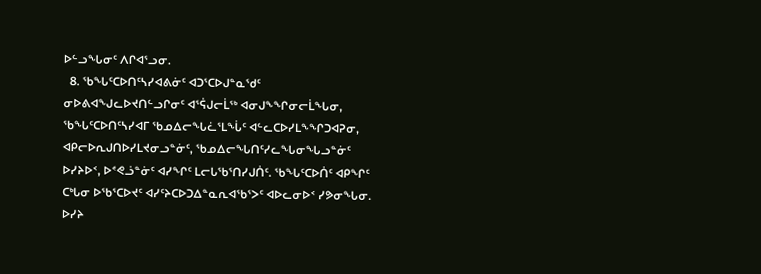ᐅᓪᓗᖓᓂᑦ ᐱᒋᐊᕐᓗᓂ.
  8. ᖃᖓᑦᑕᐅᑎᑦᓴᓯᐊᕕᓃᑦ ᐊᑐᕐᑕᐅᒍᓐᓇᖁᑦ ᓂᐅᕕᐊᖑᓚᐅᔪᑎᓪᓗᒋᓂᑦ ᐊᕐᕌᒍᓕᒫᖅ ᐊᓂᒍᖕᖏᓂᓕᒫᖓᓂ, ᖃᖓᑦᑕᐅᑎᑦᓴᓯᐊᒥ ᖃᓄᐃᓕᖓᓛᕐᒪᖔᑦ ᐊᓪᓚᑕᐅᓯᒪᖕᖏᑐᐊᕈᓂ, ᐊᑭᓕᐅᕆᒍᑎᐅᓯᒪᔪᓂᓗᓐᓃᑦ, ᖃᓄᐃᓕᖓᑎᑦᓯᓚᖓᓂᖓᓗᓐᓃᑦ ᐅᓯᔨᐅᑉ, ᐅᕝᕙᓘᓐᓃᑦ ᐊᓯᖏᑦ ᒪᓕᒐᖃᕐᑎᓯᒍᑏᑦ. ᖃᖓᑦᑕᐅᑏᑦ ᐊᑭᖏᑦ ᑕᒃᒐᓂ ᐅᖃᕐᑕᐅᔪᑦ ᐊᓯᑦᔨᑕᐅᑐᐃᓐᓇᕆᐊᖃᕐᐳᑦ ᐊᐅᓚᓂᐅᑉ ᓯᕗᓂᖓᓂ. ᐅᓯᔨ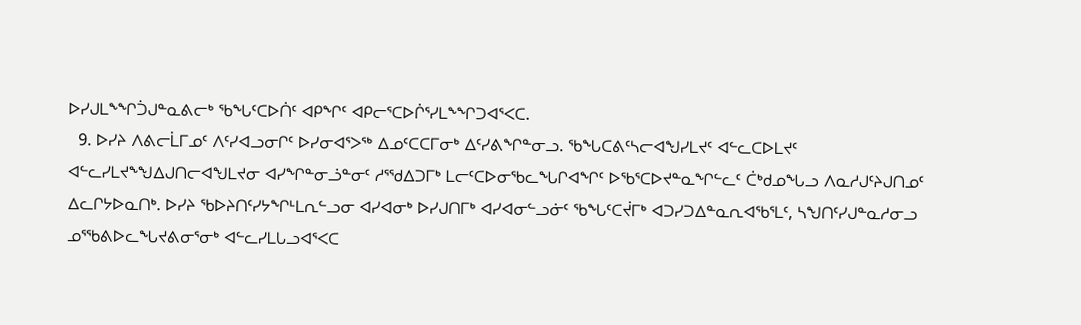ᐅᓯᒍᒪᖕᖏᑑᒍᓐᓇᕕᓕᒃ ᖃᖓᑦᑕᐅᑏᑦ ᐊᑭᖏᑦ ᐊᑭᓕᕐᑕᐅᒌᕐᓯᒪᖕᖏᑐᐊᕐᐸᑕ.
  9. ᐅᓯᔨ ᐱᕕᓕᒫᒥᓄᑦ ᐱᑦᓯᐊᓗᓂᒋᑦ ᐅᓯᓂᐊᕐᐳᖅ ᐃᓄᑦᑕᑕᒥᓂᒃ ᐃᑦᓯᕕᖏᓐᓂᓗ. ᖃᖓᑕᕕᑦᓴᓕᐊᖑᓯᒪᔪᑦ ᐊᓪᓚᑕᐅᒪᔪᑦ ᐊᓪᓚᓯᒪᔪᖕᖑᐃᒍᑎᓕᐊᖑᒪᔪᓂ ᐊᓯᖏᓐᓂᓘᓐᓂᑦ ᓱᕐᖁᐃᑐᒥᒃ ᒪᓕᑦᑕᐅᓂᖃᓚᖓᒋᐊᖏᑦ ᐅᖃᕐᑕᐅᔪᓐᓇᖏᓪᓚᑦ ᑖᒃᑯᓄᖓᓗ ᐱᓇᓱᒍᑦᔨᒍᑎᓄᑦ ᐃᓚᒋᔭᐅᓇᑎᒃ. ᐅᓯᔨ ᖃᐅᔨᑎᑦᓯᔭᖏᒻᒪᕆᓪᓗᓂ ᐊᓯᐊᓂᒃ ᐅᓯᒍᑎᒥᒃ ᐊᓯᐊᓂᓪᓗᓃᑦ ᖃᖓᑦᑕᔫᒥᒃ ᐊᑐᓯᑐᐃᓐᓇᕆᐊᖃᕐᒪᑦ, ᓴᖑᑎᑦᓯᒍᓐᓇᓱᓂᓗ ᓄᕐᖃᕕᐅᓚᖓᔪᕕᓂᕐᓂᒃ ᐊᓪᓚᓯᒪᒐᓗᐊᕐᐸᑕ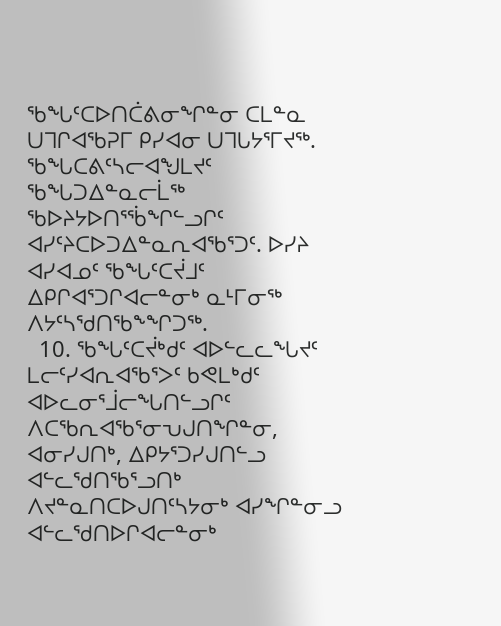ᖃᖓᑦᑕᐅᑎᑖᕕᓂᖏᓐᓂ ᑕᒪᓐᓇ ᑌᒣᒋᐊᖃᕈᒥ ᑭᓯᐊᓂ ᑌᒣᒐᔭᕐᒥᔪᖅ. ᖃᖓᑕᕕᑦᓴᓕᐊᖑᒪᔪᑦ ᖃᖓᑐᐃᓐᓇᓕᒫᖅ ᖃᐅᔨᔭᐅᑎᕐᖄᖏᓪᓗᒋᑦ ᐊᓯᑦᔨᑕᐅᑐᐃᓐᓇᕆᐊᖃᕐᑐᑦ. ᐅᓯᔨ ᐊᓯᐊᓄᑦ ᖃᖓᑦᑕᔫᒧᑦ ᐃᑭᒋᐊᕐᑐᒋᐊᓕᓐᓂᒃ ᓇᒻᒥᓂᖅ ᐱᔭᑦᓴᖁᑎᖃᖕᖏᑐᖅ.
  10. ᖃᖓᑦᑕᔫᒃᑯᑦ ᐊᐅᓪᓚᓚᖓᔪᑦ ᒪᓕᑦᓯᐊᕆᐊᖃᕐᐳᑦ ᑲᕙᒪᒃᑯᑦ ᐊᐅᓚᓂᕐᒨᓕᖓᑎᓪᓗᒋᑦ ᐱᑕᖃᕆᐊᖃᕐᓂᕃᒍᑎᖏᓐᓂ, ᐊᓂᓯᒍᑎᒃ, ᐃᑭᔭᕐᑐᓯᒍᑎᓪᓗ ᐊᓪᓚᖁᑎᖃᕐᓗᑎᒃ ᐱᔪᓐᓇᑎᑕᐅᒍᑎᑦᓴᔭᓂᒃ ᐊᓯᖏᓐᓂᓗ ᐊᓪᓚᖁᑎᐅᒋᐊᓕᓐᓂᒃ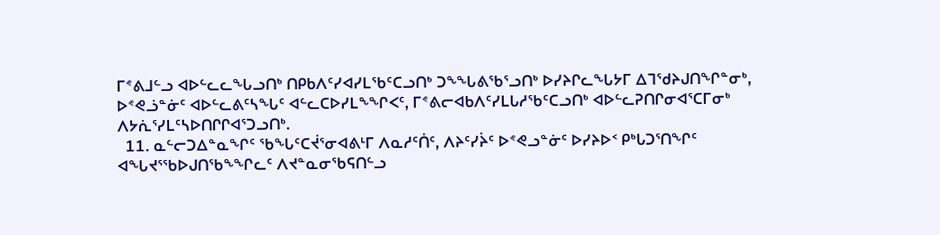ᒥᕝᕕᒧᓪᓗ ᐊᐅᓪᓚᓚᖓᓗᑎᒃ ᑎᑭᑲᐱᑦᓯᐊᓯᒪᖃᑦᑕᓗᑎᒃ ᑐᖕᖓᕕᖃᕐᓗᑎᒃ ᐅᓯᔨᒋᓚᖓᔭᒥ ᐃᒣᖁᔨᒍᑎᖏᓐᓂᒃ, ᐅᕝᕙᓘᓐᓃᑦ ᐊᐅᓪᓚᕕᑦᓴᖓᑦ ᐊᓪᓚᑕᐅᓯᒪᖕᖏᐸᑦ, ᒥᕝᕕᓕᐊᑲᐱᑦᓯᒪᒐᓱᖃᑦᑕᓗᑎᒃ ᐊᐅᓪᓚᕈᑎᒋᓂᐊᕐᑕᒥᓂᒃ ᐱᔭᕇᕐᓯᒪᑦᓴᐅᑎᒋᒋᐊᕐᑐᓗᑎᒃ.
  11. ᓇᓪᓕᑐᐃᓐᓇᖏᑦ ᖃᖓᑦᑕᔫᕐᓂᐊᕕᒻᒥ ᐱᓇᓱᑦᑏᑦ, ᐱᔨᑦᓯᔩᑦ ᐅᕝᕙᓗᓐᓃᑦ ᐅᓯᔨᐅᑉ ᑭᒃᒐᑐᕐᑎᖏᑦ ᐊᖓᔪᕐᖃᐅᒍᑎᖃᖕᖏᓚᑦ ᐱᔪᓐᓇᓂᖃᕋᑎᓪᓗ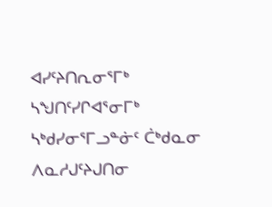ᐊᓯᑦᔨᑎᕆᓂᕐᒥᒃ ᓴᖑᑎᑦᓯᒋᐊᕐᓂᒥᒃ ᓴᒃᑯᓯᓂᕐᒥᓗᓐᓃᑦ ᑖᒃᑯᓇᓂ ᐱᓇᓱᒍᑦᔨᒍᑎᓂ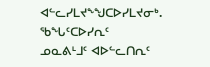ᐊᓪᓚᓯᒪᔪᖕᖑᑕᐅᓯᒪᔪᓂᒃ.
ᖃᖓᑦᑕᐅᓯᕆᑦ
ᓄᓇᕕᒻᒧᑦ ᐊᐅᓪᓚᑎᕆᑦ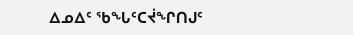ᐃᓄᐃᑦ ᖃᖓᑦᑕᔫᖏᑎᒍᑦ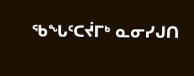ᖃᖓᑦᑕᔫᒥᒃ ᓇᓂᓯᒍᑎ